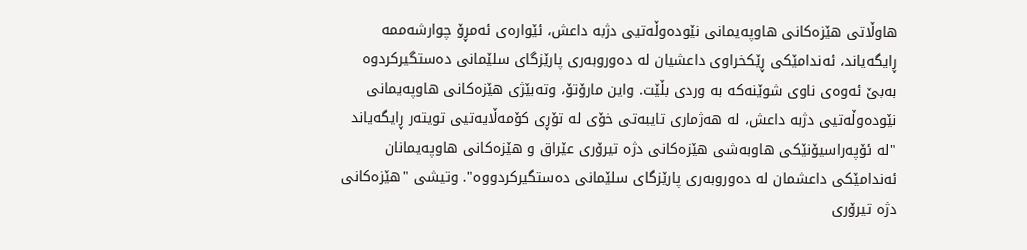ھاوڵاتی هێزەکانی ھاوپەیمانی نێودەوڵەتیی دژبە داعش، ئێوارەی ئەمڕۆ چوارشەممە ڕایگەیاند، ئەندامێکی ڕێکخراوی داعشیان لە دەوروبەری پارێزگای سلێمانی دەستگیرکردوە بەبێ ئەوەی ناوی شوێنەکە بە وردی بڵێت. واین مارۆتۆ، وتەبێژی ھێزەکانی ھاوپەیمانی نێودەوڵەتیی دژبە داعش، لە ھەژماری تایبەتی خۆی لە تۆڕی کۆمەڵایەتیی تویتەر ڕایگەیاند "لە ئۆپەراسیۆنێکی ھاوبەشی ھێزەکانی دژە تیرۆری عێراق و ھێزەکانی ھاوپەیمانان ئەندامێکی داعشمان لە دەوروبەری پارێزگای سلێمانی دەستگیرکردووە". وتیشی "ھێزەکانی دژە تیرۆری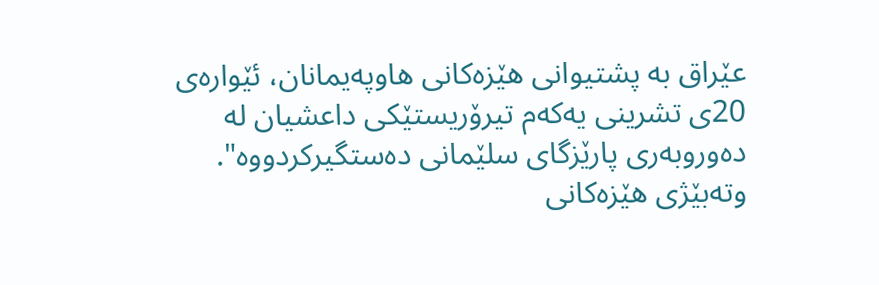عێراق بە پشتیوانی ھێزەکانی ھاوپەیمانان، ئێوارەى 20ی تشرینی یەکەم تیرۆریستێکی داعشیان لە دەوروبەری پارێزگای سلێمانی دەستگیرکردووە". وتەبێژی ھێزەکانی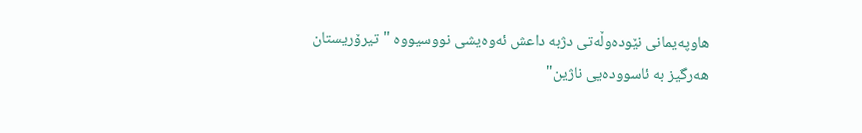ھاوپەیمانی نێودەوڵەتی دژبە داعش ئەوەیشی نووسیووە "تیرۆریستان ھەرگیز بە ئاسوودەیی ناژین"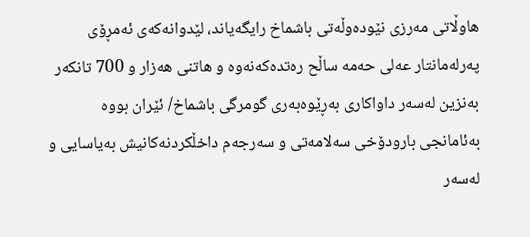هاوڵاتى ‌مه‌رزى نێوده‌وڵه‌تى باشماخ رایگه‌یاند، لێدوانه‌که‌ى ئه‌مڕۆى په‌رله‌مانتار عه‌لى حه‌مه‌ ساڵح ره‌تده‌که‌نه‌وه‌ و هاتنى هه‌زار و 700 تانکه‌ر به‌نزین له‌سه‌ر داواکارى به‌ڕێوه‌به‌رى گومرگى باشماخ/ ئێران بووه‌ به‌ئامانجى بارودۆخى سه‌لامه‌تى و سه‌رجه‌م داخڵکردنه‌کانیش به‌یاسایى و له‌سه‌ر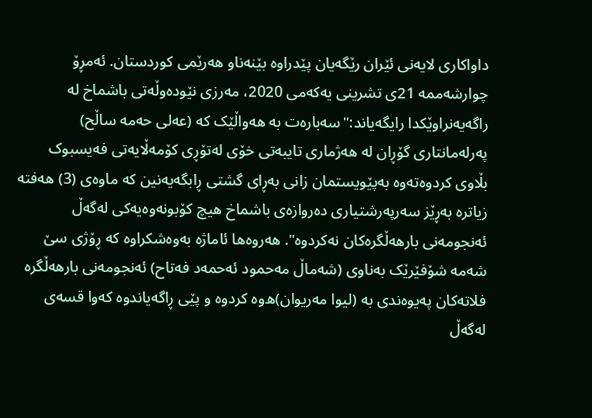داواکارى لایه‌نى ئێران رێگه‌یان پێدراوه‌ بێنه‌ناو هه‌رێمى کوردستان. ئه‌مڕۆ چوارشه‌ممه‌ 21ى تشرینى یه‌که‌مى 2020، مه‌رزى نێوده‌وڵه‌تى باشماخ له‌ راگه‌یه‌نراوێکدا رایگه‌یاند:"سه‌باره‌ت به‌ هه‌واڵێک که‌ (عه‌لى حه‌مه‌ ساڵح) په‌رله‌مانتارى گۆڕان له‌ هه‌ژمارى تایبه‌تى خۆى له‌تۆڕى کۆمه‌ڵایه‌تى فه‌یسبوک بڵاوى کردوه‌ته‌وه‌ به‌پێویستمان زانى به‌ڕاى گشتى ڕابگه‌یه‌نین که‌ ماوه‌ى (3) هه‌فته‌ زیاتره‌ به‌ڕێز سه‌رپه‌رشتیارى ده‌روازه‌ى باشماخ هیچ کۆبونه‌وه‌یه‌کى له‌گه‌ڵ ئه‌نجومه‌نى بارهه‌ڵگره‌کان نه‌کردوه‌". هه‌روه‌ها ئاماژه‌ به‌وه‌شکراوه‌ که‌ ڕۆژى سێ شه‌مه‌ شۆفێرێک به‌ناوى (شه‌ماڵ مه‌حمود ئه‌حمه‌د فه‌تاح) ئه‌نجومه‌نى بارهه‌ڵگره‌ فلاته‌کان په‌یوه‌ندى به‌ (لیوا مه‌ریوان)ه‌وه‌ کردوه‌ و پێى ڕاگه‌یاندوه‌ که‌وا قسه‌ى له‌گه‌ڵ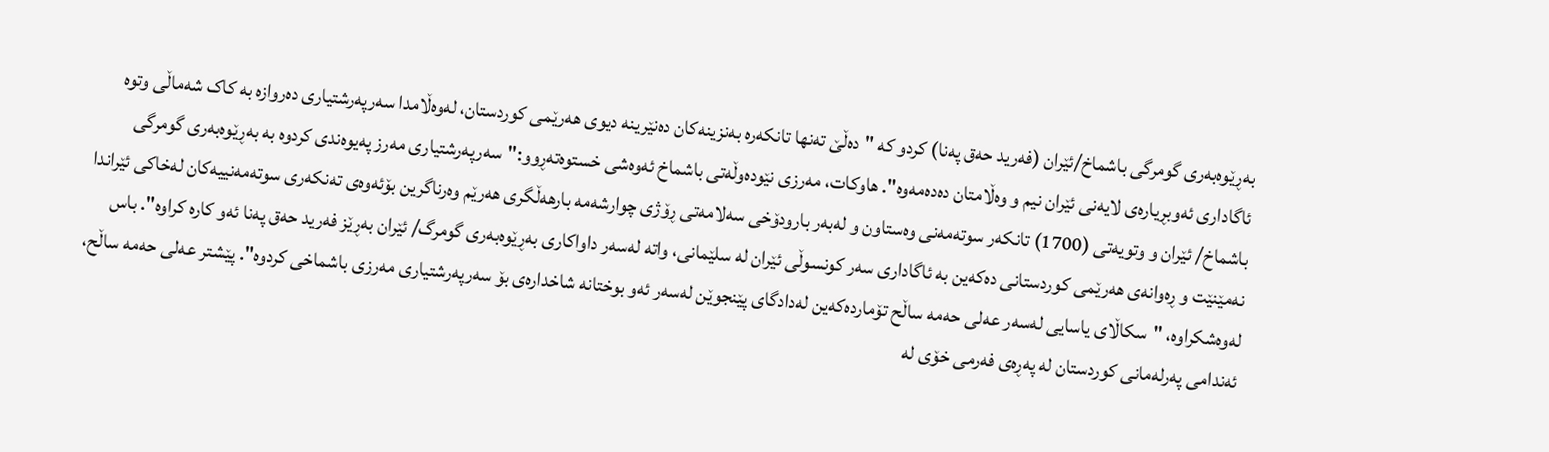به‌ڕێوه‌به‌رى گومرگى باشماخ/ئێران (فه‌رید حه‌ق په‌نا) کردو که‌ "ده‌ڵێ ته‌نها تانکه‌ره‌ به‌نزینه‌کان ده‌نێرینه‌ دیوى هه‌رێمى کوردستان، له‌وه‌ڵامدا سه‌رپه‌رشتیارى ده‌روازه‌ به‌ کاک شه‌ماڵى وتوه‌ ئاگادارى ئه‌وبڕیاره‌ى لایه‌نى ئێران نیم و وه‌ڵامتان ده‌ده‌مه‌وه‌". هاوکات، مه‌رزى نێوده‌وڵه‌تى باشماخ ئه‌وه‌شى خستوه‌ته‌ڕوو:"سه‌رپه‌رشتیارى مه‌رز په‌یوه‌ندى کردوه‌ به‌ به‌ڕێوه‌به‌رى گومرگى باشماخ/ ئێران و وتویه‌تى (1700) تانکه‌ر سوته‌مه‌نى وه‌ستاون و له‌به‌ر بارودۆخى سه‌لامه‌تى ڕۆژى چوارشه‌مه‌ بارهه‌ڵگرى هه‌رێم وه‌رناگرین بۆئه‌وه‌ى ته‌نکه‌رى سوته‌مه‌نییه‌کان له‌خاکى ئێراندا نه‌مێنێت و ڕه‌وانه‌ى هه‌رێمى کوردستانى ده‌که‌ین به‌ ئاگادارى سه‌ر کونسوڵى ئێران له‌ سلێمانی، واته‌ له‌سه‌ر داواکارى به‌ڕێوه‌به‌رى گومرگ/ ئێران به‌ڕێز فه‌رید حه‌ق په‌نا ئه‌و کاره‌ کراوه‌". باس له‌وه‌شکراوه‌، "سکاڵاى یاسایى له‌سه‌ر عه‌لى حه‌مه‌ ساڵح تۆمارده‌که‌ین له‌دادگاى پێنجوێن له‌سه‌ر ئه‌و بوختانه‌ شاخداره‌ى بۆ سه‌رپه‌رشتیارى مه‌رزى باشماخى کردوه‌". پێشتر عه‌لى حه‌مه‌ ساڵح، ئه‌ندامى په‌رله‌مانى کوردستان له‌ په‌ڕه‌ى فه‌رمى خۆى له‌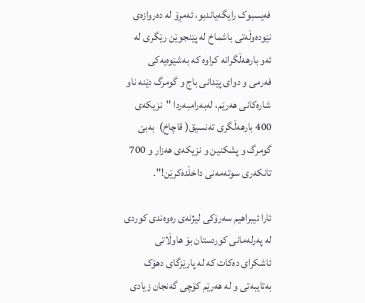فه‌یسبوک رایگه‌یاندبو، ئه‌مڕۆ له‌ ده‌روازه‌ى نێوده‌وڵه‌تى باشماخ له‌ پێنجوێن رێگرى له‌ ئه‌و بارهه‌ڵگرانه‌ کراوه‌ که‌ به‌شێوه‌یه‌کى فه‌رمى و دواى پێدانى باج و گومرگ دێنه‌ ناو شاره‌کانى هه‌رێم، له‌به‌رامبه‌ردا "نزیکه‌ى 400 بارھه‌ڵگرى ته‌نسیق( قاچاخ)  به‌بێ گومرگ و پشکنین و نزیکه‌ى هه‌زار و 700 تانکه‌رى سوته‌مه‌نى داخڵده‌کرێن!".

ئارا ئیبراهیم سه‌رۆکى لیژنه‌ى ره‌وه‌ندى کوردى له‌ په‌رله‌مانى کوردستان بۆ هاوڵاتى ئاشکراى ده‌کات که‌ له‌ پارێزگاى دهۆک به‌تایبه‌تى و له‌ هه‌رێم کۆچى گه‌نجان زیادى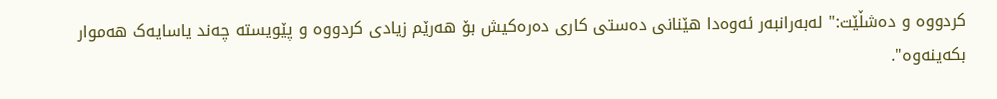کردووه‌ و ده‌شڵێت:" له‌به‌رانبه‌ر ئه‌وه‌دا هێنانى ده‌ستى کارى ده‌ره‌کیش بۆ هه‌رێم زیادى کردووه‌ و پێویسته‌ چه‌ند یاسایه‌ک هه‌موار بکه‌ینه‌وه‌".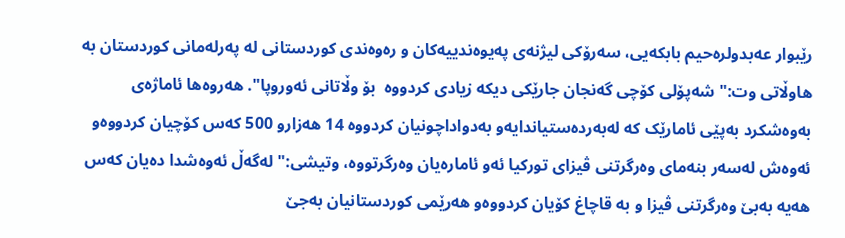رێبوار عه‌بدولره‌حیم بابکه‌یی، سه‌رۆکى لیژنه‌ى په‌یوه‌ندییه‌کان و ره‌وه‌ندى کوردستانى له‌ په‌رله‌مانى کوردستان به‌ هاوڵاتى وت:" شه‌پۆلى کۆچى گه‌نجان جارێکى دیکه‌ زیادى کردووه‌  بۆ وڵاتانى ئه‌وروپا". هه‌روه‌ها ئاماژه‌ى به‌وه‌شکرد به‌پێى ئامارێک که‌ له‌به‌رده‌ستیاندایه‌و به‌دواداچونیان کردووه‌ 14 هه‌زارو 500 که‌س کۆچیان کردووه‌و ئه‌وه‌ش له‌سه‌ر بنه‌ماى وه‌رگرتنى ڤیزاى تورکیا ئه‌و ئاماره‌یان وه‌رگرتووه‌، وتیشى:" له‌گه‌ڵ ئه‌وه‌شدا ده‌یان که‌س هه‌یه‌ به‌بێ وه‌رگرتنى ڤیزا و به‌ قاچاغ کۆیان کردووه‌و هه‌رێمى کوردستانیان به‌جێ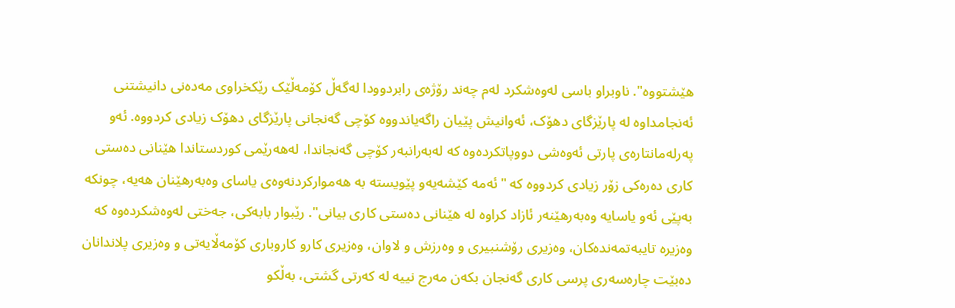هێشتووه‌". ناوبراو باسى له‌وه‌شکرد له‌م چه‌ند رۆژه‌ى رابردوودا له‌گه‌ڵ کۆمه‌ڵێک رێکخراوى مه‌ده‌نى دانیشتنى ئه‌نجامداوه‌ له‌ پارێزگاى دهۆک، ئه‌وانیش پێیان راگه‌یاندووه‌ کۆچى گه‌نجانى پارێزگاى دهۆک زیادى کردووه‌. ئه‌و په‌رله‌مانتاره‌ى پارتى ئه‌وه‌شى دووپاتکرده‌وه‌ که‌ له‌به‌رانبه‌ر کۆچى گه‌نجاندا، له‌هه‌رێمى کوردستاندا هێنانى ده‌ستى کارى ده‌ره‌کى زۆر زیادى کردووه‌ که‌ "ئه‌مه‌ کێشه‌یه‌و پێویسته‌ به‌ هه‌موارکردنه‌وه‌ى یاساى وه‌به‌رهێنان هه‌یه‌، چونکه‌ به‌پێى ئه‌و یاسایه‌ وه‌به‌رهێنه‌ر ئازاد کراوه‌ له‌ هێنانى ده‌ستى کارى بیانى". رێبوار بابه‌کى، جه‌ختى له‌وه‌شکرده‌وه‌ که‌  وه‌زیره‌ تایبه‌تمه‌نده‌کان، وه‌زیرى رۆشنبیرى و وه‌رزش و لاوان، وه‌زیرى کارو کاروبارى کۆمه‌ڵایه‌تى و وه‌زیرى پلاندانان ده‌بێت چاره‌سه‌رى پرسى کارى گه‌نجان بکه‌ن مه‌رج نییه‌ له‌ که‌رتى گشتى، به‌ڵکو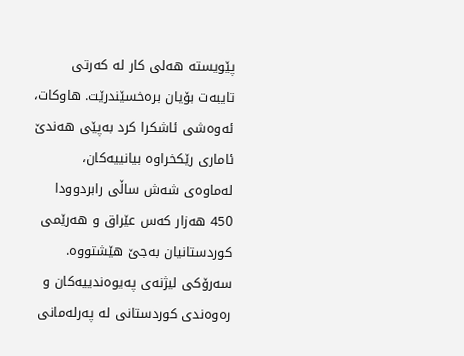پێویسته‌ هه‌لى کار له‌ که‌رتى تایبه‌ت بۆیان بره‌خسێندرێت. هاوکات، ئه‌وه‌شى ئاشکرا کرد به‌پێى هه‌ندێ ئامارى رێکخراوه‌ بیانییه‌کان، له‌ماوه‌ى شه‌ش ساڵى رابردوودا 450 هه‌زار که‌س عێراق و هه‌رێمى کوردستانیان به‌جێ هێشتووه‌. سه‌رۆکى لیژنه‌ى په‌یوه‌ندییه‌کان و ره‌وه‌ندى کوردستانى له‌ په‌رله‌مانى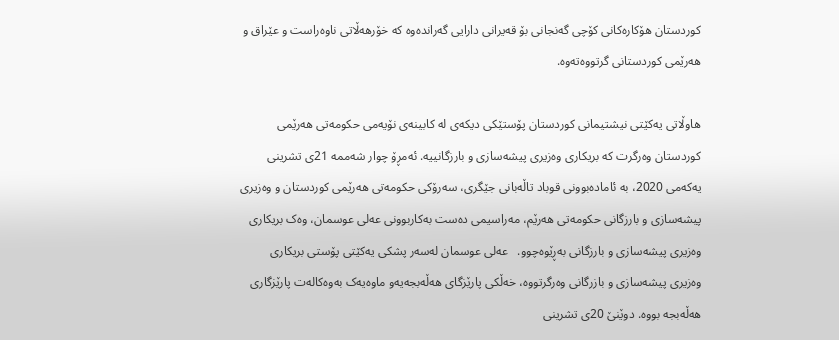کوردستان هۆکاره‌کانى کۆچى گه‌نجانى بۆ قه‌یرانى دارایى گه‌رانده‌وه‌ که‌ خۆرهه‌ڵاتى ناوه‌راست و عێراق و هه‌رێمى کوردستانى گرتووه‌ته‌وه‌.

هاوڵاتى یه‌کێتى نیشتیمانى کوردستان پۆستێکى دیکه‌ى له‌ کابینه‌ى نۆیه‌مى حکومه‌تى هه‌رێمى کوردستان وه‌رگرت که‌ بریکاری وه‌زیری پیشه‌سازی و بارزگانییه‌. ئه‌مڕۆ چوار شه‌ممه‌ 21ی تشرینی یه‌که‌می 2020، به‌ ئاماده‌بوونى قوباد تاڵه‌بانى جێگری، سه‌رۆکى حکومه‌تى هه‌رێمى کوردستان و وه‌زیری پیشه‌سازی و بارزگانی حکومه‌تی هه‌رێم، مه‌راسیمى ده‌ست به‌کاربوونی عه‌لی عوسمان، وه‌ک بریکاری وه‌زیری پیشه‌سازی و بارزگانی به‌ڕێوه‌چوو.   عه‌لى عوسمان له‌سه‌ر پشکى یه‌کێتى پۆستى بریکارى وه‌زیرى پیشه‌سازى و بازرگانى وه‌رگرتووه‌، خه‌ڵکى پارێزگای هه‌ڵه‌بجه‌یه‌و ماوه‌یه‌ک به‌وه‌کاله‌ت پارێزگارى هه‌ڵه‌بجه‌ بووه‌. دوێنێ‌ 20ی تشرینی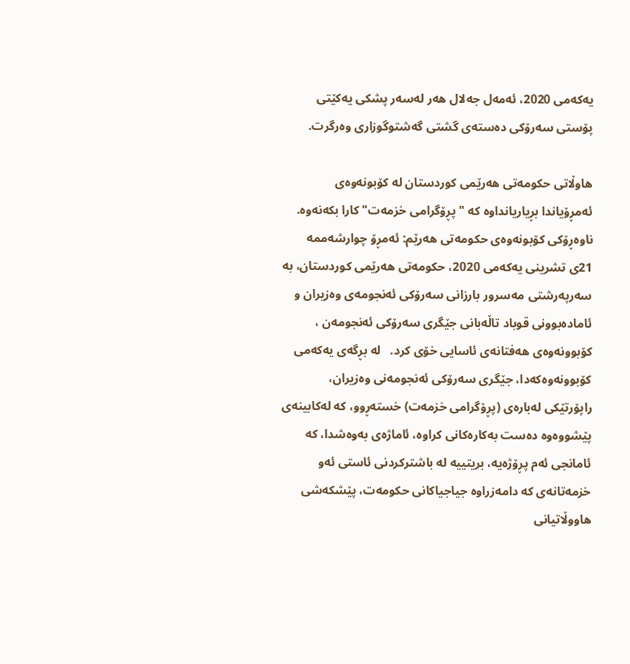یه‌که‌می 2020، ئه‌مه‌ل جه‌لال هه‌ر له‌سه‌ر پشکى یه‌کێتى پۆستى سه‌رۆکى ده‌سته‌ى گشتى گه‌شتوگوزارى وه‌رگرت.

هاوڵاتى حکومه‌تى هه‌رێمى کوردستان له‌ کۆبونه‌وه‌ى ئه‌مڕۆیاندا بڕیاریانداوه‌ که‌ "پڕۆگرامى خزمه‌ت" کارا بکه‌نه‌وه‌. ناوه‌ڕۆکى کۆبونه‌وه‌ى حکومه‌تى هه‌رێم: ئه‌مڕۆ چوارشه‌ممه‌ 21ى تشرینى یه‌که‌مى 2020، حکومه‌تى هه‌رێمى کوردستان، به‌ سه‌رپه‌رشتى مه‌سرور بارزانى سه‌رۆکى ئه‌نجومه‌ى وه‌زیران و ئاماده‌بوونى قوباد تاڵه‌بانى جێگرى سه‌رۆکى ئه‌نجومه‌ن ، کۆبوونه‌وه‌ى هه‌فتانه‌ى ئاسایى خۆى کرد.   له‌‌ بڕگه‌‌ى یه‌‌که‌‌مى کۆبوونه‌‌وه‌‌که‌‌دا، جێگرى سه‌‌رۆکى ئه‌‌نجومه‌‌نى وه‌‌زیران، راپۆرتێکى له‌‌باره‌‌ى (پڕۆگرامى خزمه‌‌ت) خسته‌‌ڕوو، که‌‌ له‌‌کابینه‌‌ى پێشووه‌‌وه‌‌ ده‌‌ست به‌‌کاره‌‌کانى کراوه‌‌‌، ئاماژه‌‌ى به‌‌وه‌‌شدا، که‌‌ ئامانجى ئه‌‌م پڕۆژه‌‌یه‌‌، بریتییه‌‌ له‌‌ باشترکردنى ئاستى ئه‌‌و خزمه‌‌تانه‌ى که‌‌ دامه‌زراوه‌ جیاجیاکانى حکومه‌‌ت، پێشکه‌‌شى ھاووڵاتیانى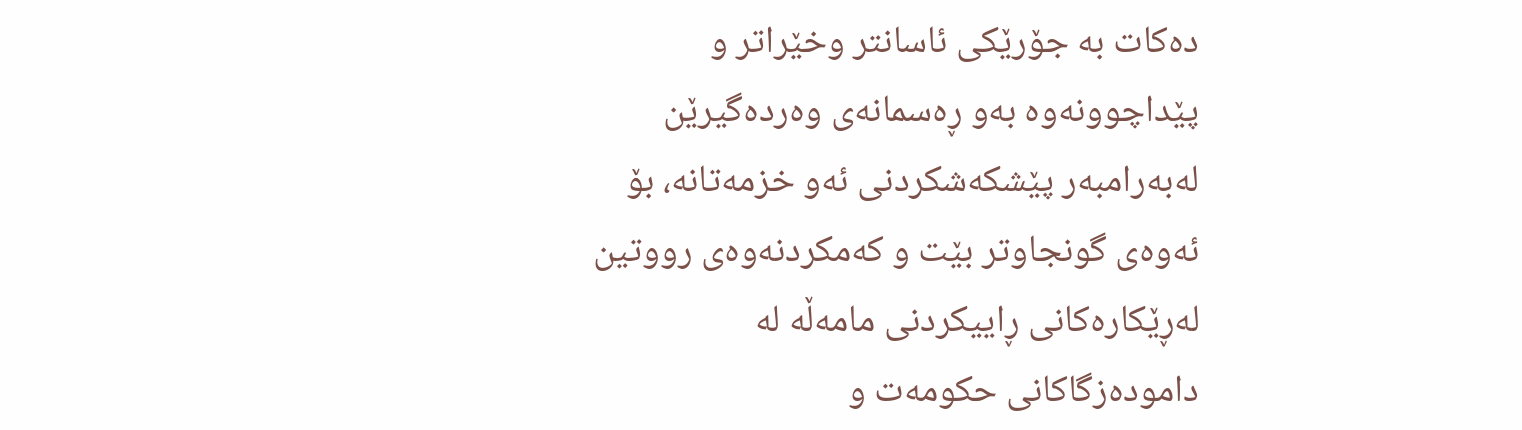ده‌‌کات به‌ جۆرێکى ئاسانتر وخێراتر و پێداچوونه‌وه‌ به‌و ڕه‌سمانه‌ى وه‌رده‌گیرێن له‌به‌رامبه‌ر پێشکه‌شکردنى ئه‌و خزمه‌تانه‌، بۆ ئه‌‌وه‌‌ى گونجاوتر بێت و که‌‌مکردنه‌‌وه‌‌ى رووتین له‌‌ڕێکاره‌کانى ڕاییکردنى مامه‌ڵه‌ له‌ داموده‌‌زگاکانى حکومه‌‌ت و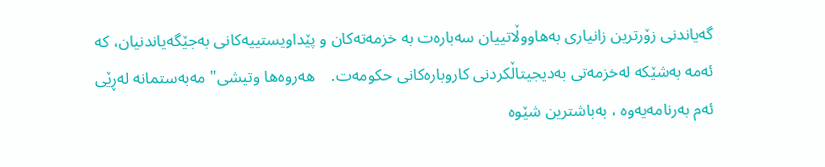گه‌‌یاندنى زۆرترین زانیارى به‌‌ھاووڵاتییان سه‌باره‌ت به‌ خزمه‌ته‌کان و پێداویستییه‌کانى به‌جێگه‌یاندنیان، که‌‌ ئه‌‌مه‌‌ به‌‌شێکه‌‌ له‌‌خزمه‌‌تى به‌‌دیجیتاڵکردنى کاروباره‌‌کانى حکومه‌‌ت.    ھه‌‌روه‌‌ھا وتیشی" مه‌‌به‌‌ستمانه‌‌ له‌‌ڕێى ئه‌‌م به‌‌رنامه‌‌یه‌‌وه‌‌ ، به‌‌باشترین شێوه‌‌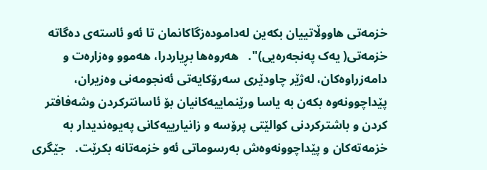خزمه‌‌تى ھاووڵاتییان بکه‌‌ین له‌‌داموده‌‌زگاکانمان تا ئه‌‌و ئاسته‌‌ى ده‌‌‌گاته‌‌ خزمه‌‌تی( یه‌‌ک په‌‌نجه‌‌ره‌‌یی)".   ھه‌‌روه‌‌ھا بڕیاردرا، ھه‌‌موو وه‌‌زاره‌‌ت و دامه‌زراوه‌‌کان، له‌‌ژێر چاودێرى سه‌‌رۆکایه‌‌تى ئه‌‌نجومه‌‌نى وه‌‌زیران، پێداچوونه‌‌وه‌‌ بکه‌‌ن به‌‌ یاسا ورێنماییه‌کانیان بۆ ئاسانترکردن وشه‌فافتر کردن و باشترکردنى کوالێتى پرۆسه‌ و زانیارییه‌کانى په‌یوه‌ندیدار به‌ خزمه‌ته‌کان و پێداچوونه‌‌وه‌‌ش به‌‌رسوماتى ئه‌‌و خزمه‌‌تانه‌ بکرێت‌.   جێگرى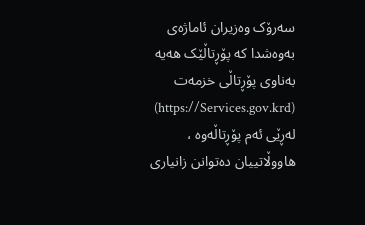سه‌‌رۆک وه‌‌زیران ئاماژه‌‌ى به‌‌وه‌‌شدا که‌‌ پۆڕتاڵێک ھه‌‌یه‌‌ به‌ناوى پۆڕتاڵى خزمه‌ت‌ (https://Services.gov.krd) له‌‌ڕێى ئه‌‌م پۆڕتاڵه‌وه‌‌‌ ، ھاووڵاتییان ده‌توانن زانیارى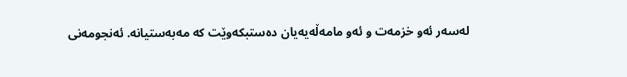له‌‌سه‌‌ر ئه‌‌و خزمه‌‌ت و ئه‌‌و مامه‌‌ڵه‌‌یه‌‌یان ده‌‌ستبکه‌‌وێت که‌‌ مه‌‌به‌‌ستیانه‌‌. ئه‌‌نجومه‌‌نى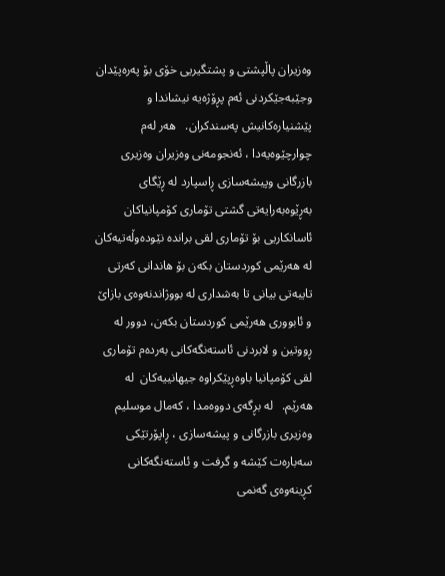وه‌‌زیران پاڵپشتى و پشتگیریى خۆى بۆ په‌‌ره‌‌پێدان وجێبه‌‌جێکردنى ئه‌‌م پڕۆژه‌‌یه‌‌ نیشاندا و پێشنیاره‌کانیش په‌سندکران.   ھه‌ر له‌م چوارچێوه‌یه‌دا ، ئه‌نجومه‌نى وه‌زیران وه‌زیرى بازرگانى وپیشه‌سازى ڕاسپارد له‌ ڕێگاى به‌ڕێوه‌به‌رایه‌تى گشتى تۆمارى کۆمپانیاکان ئاسانکاریى بۆ تۆمارى لقى برانده‌ نێوده‌وڵه‌تیه‌کان له‌ ھه‌رێمى کوردستان بکه‌ن بۆ ھاندانى که‌رتى تایبه‌تى بیانى تا به‌شدارى له‌ بووژاندنه‌وه‌ى بازاێ‌ و ئابوورى ھه‌رێمى کوردستان بکه‌ن، دوور له‌ ڕووتین و لابردنى ئاسته‌نگه‌کانى به‌رده‌م تۆمارى لقى کۆمپانیا باوه‌ڕپێکراوه‌ جیھانییه‌کان  له‌ ھه‌رێم.   له‌ بڕگه‌ى دووه‌مدا ، که‌مال موسلیم وه‌زیرى بازرگانى و پیشه‌سازى ، ڕاپۆرتێکى سه‌باره‌ت کێشه‌ و گرفت و ئاسته‌نگه‌کانى کڕینه‌وه‌ى گه‌نمى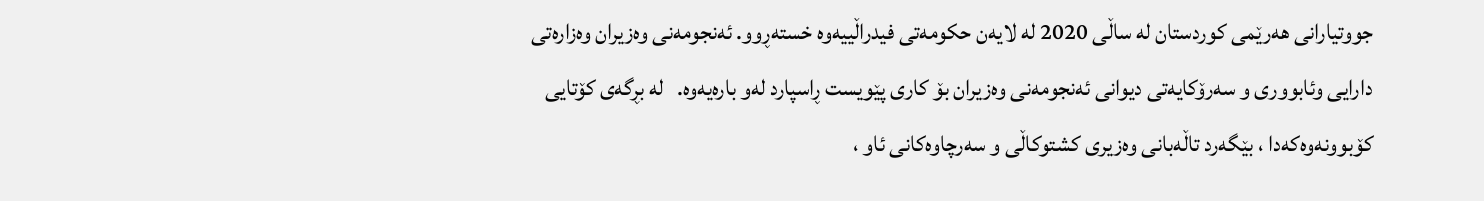جووتیارانى هه‌رێمى کوردستان له‌ ساڵى 2020 له‌ لایه‌ن حکومه‌تى فیدراڵییه‌وه‌ خسته‌ڕوو. ئه‌نجومه‌نى وه‌زیران وه‌زاره‌تى دارایى وئابوورى و سه‌رۆکایه‌تى دیوانى ئه‌نجومه‌نى وه‌زیران بۆ کارى پێویست ڕاسپارد له‌و باره‌یه‌وه‌.   له‌ بڕگه‌ى کۆتایى کۆبوونه‌وه‌که‌دا ، بێگه‌رد تاڵه‌بانى وه‌زیرى کشتوکاڵى و سه‌رچاوه‌کانى ئاو ،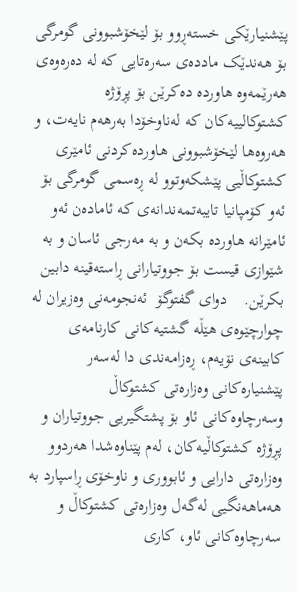پێشنیارێکى خسته‌ڕوو بۆ لێخۆشبوونى گومرگى بۆ هه‌ندێک مادده‌ى سه‌ره‌تایى که‌ له‌ ده‌ره‌وه‌ى ھه‌رێمه‌وه‌ ھاورده‌ ده‌کرێن بۆ پڕۆژه‌ کشتوکالییه‌کان که‌ له‌ناوخۆدا به‌رهه‌م نایه‌ت، و ھه‌روه‌ھا لێخۆشبوونى هاورده‌کردنى ئامێرى کشتوکاڵیى پێشکه‌وتوو له‌ ڕه‌سمى گومرگى بۆ ئه‌و کۆمپانیا تایبه‌تمه‌ندانه‌ى که‌ ئاماده‌ن ئه‌و ئامێرانه‌ هاورده‌ بکه‌ن و به‌ مه‌رجى ئاسان و به‌ شێوازى قیست بۆ جووتیارانى ڕاسته‌قینه‌ دابین بکرێن.    دواى گفتوگۆ  ئه‌نجومه‌نى وه‌زیران له‌ چوارچێوه‌ى ھێڵه‌ گشتیه‌کانى کارنامه‌ى کابینه‌ى نۆیه‌م، ڕه‌زامه‌ندى دا له‌سه‌ر پێشنیاره‌کانى وه‌زاره‌تى کشتوکاڵ وسه‌رچاوه‌کانى ئاو بۆ پشتگیریى جووتیاران و پڕۆژه‌ کشتوکاڵیه‌کان، له‌م پێناوه‌شدا هه‌ردوو وه‌زاره‌تى دارایى و ئابوورى و ناوخۆى ڕاسپارد به‌ ھه‌ماھه‌نگیى له‌گه‌ل وه‌زاره‌تى کشتوکاڵ و سه‌رچاوه‌کانى ئاو، کارى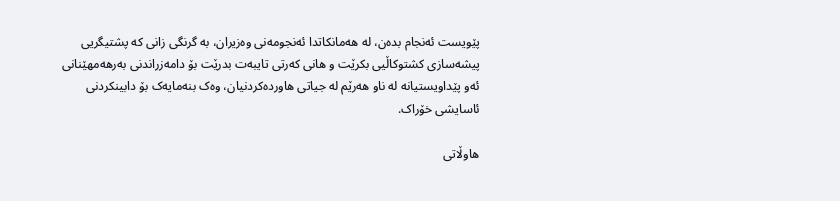پێویست ئه‌نجام بده‌ن، له‌ ھه‌مانکاتدا ئه‌نجومه‌نى وه‌زیران، به‌ گرنگى زانى که‌ پشتیگریى پیشه‌سازى کشتوکاڵیى بکرێت و هانى که‌رتى تایبه‌ت بدرێت بۆ دامه‌زراندنى به‌رھه‌مھێنانى ئه‌و پێداویستیانه‌ له‌ ناو ھه‌رێم له‌ جیاتى هاورده‌کردنیان، وه‌ک بنه‌مایه‌ک بۆ دابینکردنى ئاسایشى خۆراک.

هاوڵاتى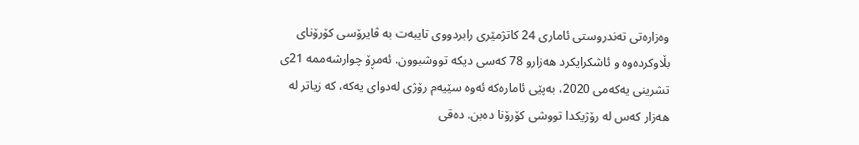وه‌زاره‌تى ته‌ندروستى ئامارى 24 کاتژمێرى رابردووى تایبه‌ت به‌ ڤایرۆسى کۆرۆناى بڵاوکرده‌وه‌ و ئاشکرایکرد هه‌زارو 78 که‌سى دیکه‌ تووشبوون. ئه‌مڕۆ چوارشه‌ممه‌ 21ى تشرینى یه‌که‌مى 2020، به‌پێى ئاماره‌که‌ ئه‌وه‌ سێیه‌م رۆژى له‌دواى یه‌که‌، که‌ زیاتر له‌ هه‌زار که‌س له‌ رۆژیکدا تووشى کۆرۆنا ده‌بن. ده‌قى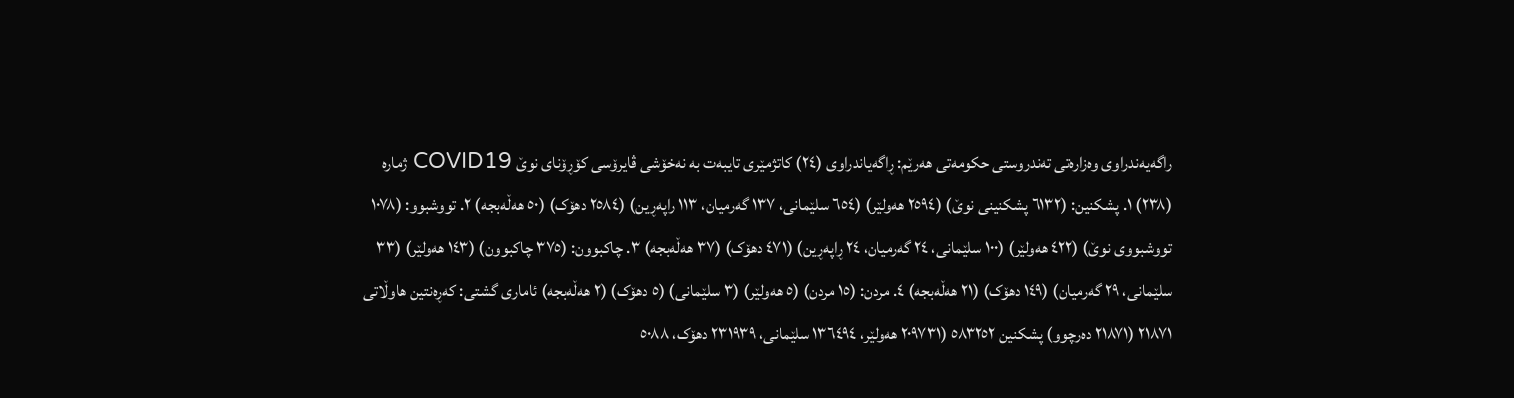راگه‌یه‌ندراوى وه‌زاره‌تى ته‌ندروستى حکومه‌تى هه‌رێم: ڕاگه‌یاندراوى (٢٤) کاتژمێرى تایبه‌ت به‌ نه‌خۆشى ڤایرۆسى کۆڕۆناى نوێ COVID19 ژماره‌ (٢٣٨) ١. پشکنین: (٦١٣٢ پشکنینى نوێ) (٢٥٩٤ هه‌ولێر) (٦٥٤ سلێمانی، ١٣٧ گه‌رمیان، ١١٣ راپه‌ڕین) (٢٥٨٤ دهۆک) (٥٠ هه‌ڵه‌بجه‌) ٢. تووشبوو: (١٠٧٨ تووشبووى نوێ) (٤٢٢ هه‌ولێر) (١٠٠ سلێمانی، ٢٤ گه‌رمیان، ٢٤ ڕاپه‌ڕین) (٤٧١ دهۆک) (٣٧ هه‌ڵه‌بجه‌) ٣. چاکبوون: (٣٧٥ چاکبوون) (١٤٣ هه‌ولێر) (٣٣ سلێمانی، ٢٩ گه‌رمیان) (١٤٩ دهۆک) (٢١ هه‌ڵه‌بجه‌) ٤. مردن: (١٥ مردن) (٥ هه‌ولێر) (٣ سلێمانی) (٥ دهۆک) (٢ ‌هه‌ڵه‌بجه‌) ئامارى گشتی: که‌ڕه‌نتین هاوڵاتى ٢١٨٧١ (٢١٨٧١ ده‌رچوو) پشکنین ٥٨٣٢٥٢ (٢٠٩٧٣١ هه‌ولێر، ١٣٦٤٩٤ سلێمانی، ٢٣١٩٣٩ دهۆک، ٥٠٨٨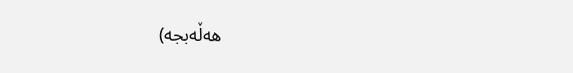هه‌ڵه‌بجه‌)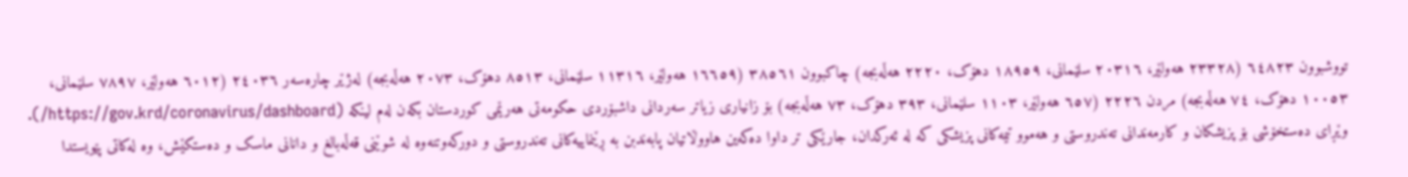تووشبوون ٦٤٨٢٣ (٢٣٣٢٨ هه‌ولێر، ٢٠٣١٦ سلێمانی، ١٨٩٥٩ دهۆک، ٢٢٢٠ هه‌ڵه‌بجه‌) چاکبوون ٣٨٥٦١ (١٦٦٥٩ هه‌ولێر، ١١٣١٦ سلێمانی، ٨٥١٣ دهۆک، ٢٠٧٣ هه‌ڵه‌بجه‌) له‌ژێر چاره‌سه‌ر ٢٤٠٣٦ (٦٠١٢ هه‌ولێر، ٧٨٩٧ سلێمانی، ١٠٠٥٣ دهۆک، ٧٤ هه‌ڵه‌بجه‌) مردن ٢٢٢٦ (٦٥٧ هه‌ولێر، ١١٠٣ سلێمانی، ٣٩٣ دهۆک، ٧٣ هه‌ڵه‌بجه‌) بۆ زانیارى زیاتر سه‌ردانى داشبۆردى حکومه‌تى هه‌رێمى کوردستان بکه‌ن له‌م لینکه‌ (https://gov.krd/coronavirus/dashboard/). وێڕاى ده‌ستخۆشى بۆ پزیشکان و کارمه‌ندانى ته‌ندروستى و هه‌موو تیمه‌کانى پزیشکى که‌ له‌ ئه‌رکدان، جارێکى تر داوا ده‌که‌ین هاووڵاتیان پابه‌ندبن به‌ ڕێنماییه‌کانى ته‌ندروستى و دورکه‌وتنه‌وه‌ له‌ شوێنى قه‌ڵه‌بالغ و دانانى ماسک و ده‌ستکێش، وه‌ له‌کاتى پێویستدا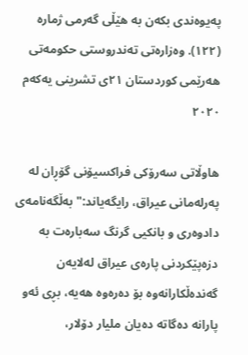په‌یوه‌ندى بکه‌ن به‌ هێڵى گه‌رمى ژماره‌ (١٢٢). وه‌زاره‌تى ته‌ندروستی حکومه‌تى هه‌رێمى کوردستان ٢١ى تشرینى یه‌که‌م ٢٠٢٠

هاوڵاتى سه‌رۆکی فراکسیۆنی گۆڕان له‌ په‌رله‌مانى عیراق، رایگه‌یاند:" به‌ڵگه‌نامه‌ی دادوه‌رى و بانکیی گرنگ سه‌باره‌ت به‌ دزه‌پێکردنی پاره‌ی عیراق له‌لایه‌ن گه‌نده‌ڵکارانه‌وه‌ بۆ ده‌ره‌وه‌ هه‌یه‌، بڕی ئه‌و پارانه‌ ده‌گاته‌ ده‌یان ملیار دۆلار،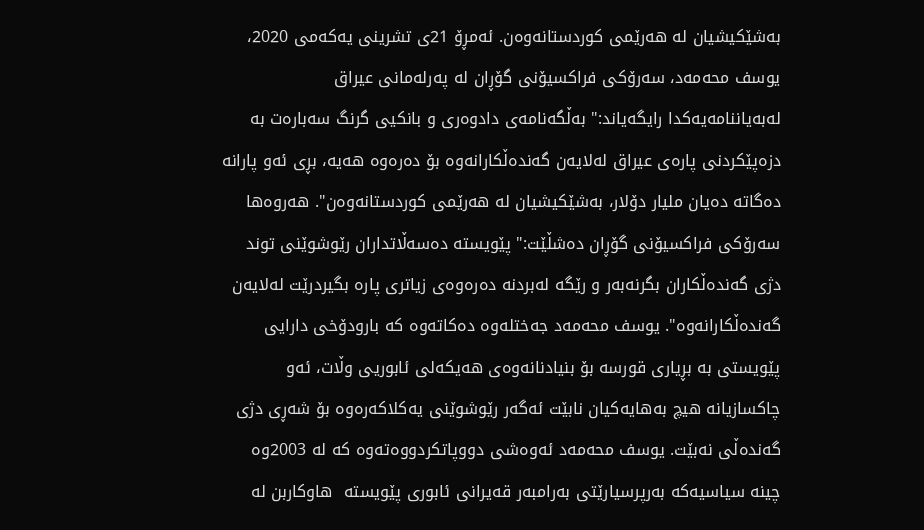به‌شێکیشیان له‌ هه‌رێمی کوردستانه‌وه‌ن. ئه‌مڕۆ 21ى تشرینى یه‌که‌مى 2020، یوسف محه‌مه‌د، سه‌رۆکی فراکسیۆنی گۆڕان له‌ په‌رله‌مانى عیراق له‌به‌یاننامه‌یه‌کدا رایگه‌یاند:" به‌ڵگه‌نامه‌ی دادوه‌رى و بانکیی گرنگ سه‌باره‌ت به‌ دزه‌پێکردنی پاره‌ی عیراق له‌لایه‌ن گه‌نده‌ڵکارانه‌وه‌ بۆ ده‌ره‌وه‌ هه‌یه‌، بڕی ئه‌و پارانه‌ ده‌گاته‌ ده‌یان ملیار دۆلار، به‌شێکیشیان له‌ هه‌رێمی کوردستانه‌وه‌ن". هه‌روه‌ها سه‌رۆکی فراکسیۆنی گۆڕان ده‌شڵێت:" پێویسته‌ ده‌سه‌ڵاتداران رێوشوێنی توند دژی گه‌نده‌ڵکاران بگرنه‌به‌ر و رێگه‌ له‌بردنه‌ ده‌ره‌وه‌ی زیاتری پاره‌ بگیردرێت له‌لایه‌ن گه‌نده‌ڵکارانه‌وه‌". یوسف محه‌مه‌د جه‌ختله‌وه‌ ده‌کاته‌وه‌ که‌ بارودۆخی دارایی پێویستی به‌ بڕیاری قورسه‌ بۆ بنیادنانه‌وه‌ی هه‌یکه‌لی ئابوریی وڵات، ئه‌و چاکسازیانه‌ هیچ به‌هایه‌کیان نابێت ئه‌گه‌ر رێوشوێنی یه‌کلاکه‌ره‌وه‌ بۆ شه‌ڕی دژی گه‌نده‌ڵی نه‌بێت. یوسف محه‌مه‌د ئه‌وه‌شى دووپاتکردووه‌ته‌وه‌ که‌ له‌ 2003وه‌ چینه‌ سیاسیه‌که‌ به‌رپرسیارێتی به‌رامبه‌ر قه‌یرانی ئابوری پێویسته‌  هاوکاربن له‌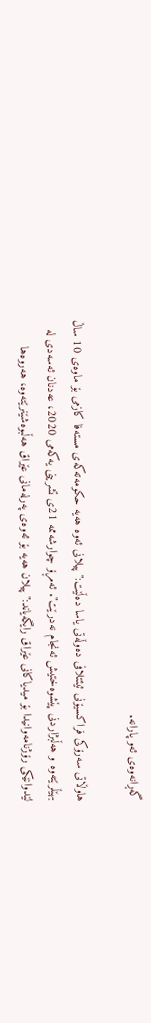گه‌ڕانه‌وه‌ی ئه‌و پارانه‌.

هاوڵاتى سه‌رۆکى فراکسیۆنى ئیئتلافى ده‌وڵه‌تى یاسا ده‌ڵێت:" پیلانى ئه‌وه‌ هه‌یه‌ حکومه‌ته‌که‌ى مسته‌فا کازمى بۆ ماوه‌ى 10 ساڵ بهێڵرێته‌وه‌ و هه‌ڵبژاردنى پێشوه‌ختیش ئه‌نجام نه‌درێت". ئه‌مڕۆ چوارشه‌ممه‌ 21ى تشرینى یه‌که‌مى 2020، عه‌دنان ئه‌سه‌دى له‌ لێدوانێکى رۆژنامه‌وانیدا بۆ میدیاکانى عێراق رایگه‌یاند:"پیلان هه‌یه‌ بۆ ئه‌وه‌ى په‌رله‌مانى عێراق هه‌ڵبوه‌شێنرێته‌وه‌، هه‌روه‌ها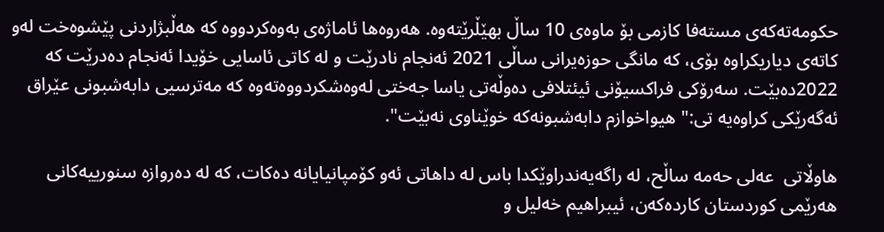حکومه‌ته‌که‌ى مسته‌فا کازمى بۆ ماوه‌ى 10 ساڵ بهێڵرێته‌وه‌. هه‌روه‌ها ئاماژه‌ى به‌وه‌کردووه‌ که‌ هه‌ڵبژاردنى پێشوه‌خت له‌و کاته‌ى دیاریکراوه‌ بۆی، که‌ مانگى حوزه‌یرانى ساڵى 2021 ئه‌نجام نادرێت و له‌ کاتى ئاسایى خۆیدا ئه‌نجام ده‌درێت که‌ 2022ده‌بێت. سه‌رۆکى فراکسیۆنى ئیئتلافى ده‌وڵه‌تى یاسا جه‌ختى له‌وه‌شکردووه‌ته‌وه‌ که‌ مه‌ترسیى دابه‌شبونى عێراق ئه‌گه‌رێکى کراوه‌یه‌ تى:" هیواخوازم دابه‌شبونه‌که‌ خوێناوى نه‌بێت".

هاوڵاتى  عه‌لى حه‌مه‌ ساڵح، له‌ راگه‌یه‌ندراوێکدا باس له‌ داهاتى ئه‌و کۆمپانیایانه‌ ده‌کات، که‌ له‌ ده‌روازه‌ سنورییه‌کانى هه‌رێمى کوردستان کارده‌که‌ن، ئیبراهیم خه‌لیل و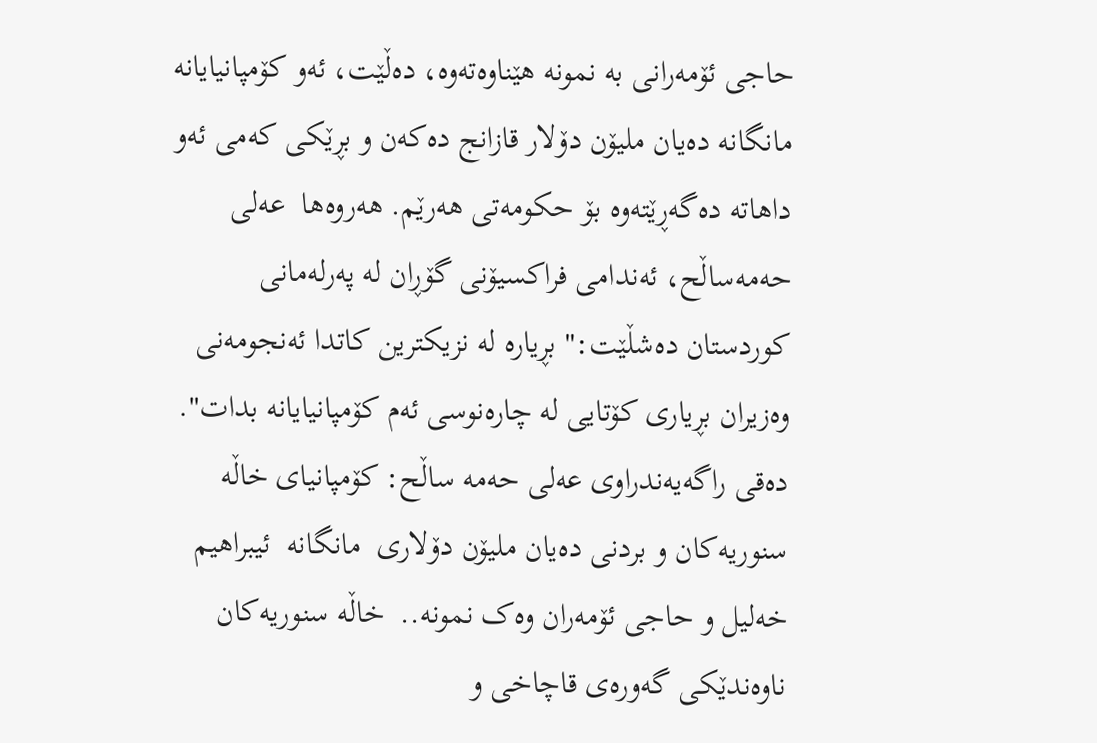حاجى ئۆمه‌رانى به‌ نمونه‌ هێناوه‌ته‌وه‌، ده‌ڵێت، ئه‌و کۆمپانیایانه‌ مانگانه‌ ده‌یان ملیۆن دۆلار قازانج ده‌که‌ن و بڕێکى که‌مى ئه‌و داهاته‌ ده‌گه‌ڕێته‌وه‌ بۆ حکومه‌تى هه‌رێم. هه‌روه‌ها  ‌عه‌لى حه‌مه‌ساڵح، ئه‌ندامى فراکسیۆنى گۆڕان له‌ په‌رله‌مانى کوردستان ده‌شڵێت:" بڕیاره‌ له‌ نزیکترین کاتدا ئه‌نجومه‌نى وه‌زیران بڕیارى کۆتایى له‌ چاره‌نوسى ئه‌م کۆمپانیایانه‌ بدات". ده‌قى راگه‌یه‌ندراو‌ى عه‌لى حه‌مه‌ ساڵح: کۆمپانیاى خاڵه‌ سنوریه‌کان و بردنى ده‌یان ملیۆن دۆلارى  مانگانه‌  ئیبراھیم خه‌لیل و حاجى ئۆمه‌ران وه‌ک نمونه‌..  خاڵه‌ سنوریه‌کان ناوه‌ندێکى گه‌وره‌ى قاچاخى و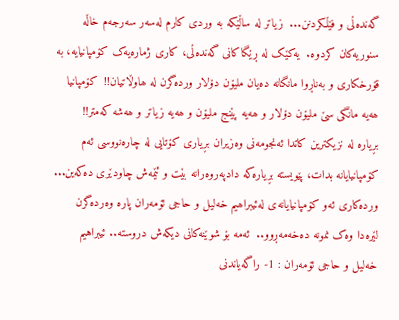گه‌نده‌ڵى و فێڵکردنن...  زیاتر له‌ ساڵێکه‌ به‌ وردى کارم له‌سه‌ر سه‌رجه‌م خاڵه‌ سنوریه‌کان کردوه‌.  یه‌کێک له‌ ڕێگاکانى گه‌نده‌ڵی، کارى ژماره‌یه‌ک کۆمپانیایه‌، به‌ قۆرخکارى و به‌ناڕوا مانگانه‌ ده‌یان ملیۆن دۆلار ورده‌گرن له‌ ھاوڵاتیان!!  کۆمپانیا ھه‌یه‌ مانگى سێ ملیۆن دۆلار و ھه‌یه‌ پێنج ملیۆن و ھه‌یه‌ زیاتر و ھه‌شه‌ که‌متر!!  بڕیاره‌ له‌ نزیکترین کاتدا ئه‌نجومه‌نى وه‌زیران بڕیارى کۆتایى له‌ چاره‌نووسى ئه‌م کۆمپانیایانه‌ بدات، پێویسته‌ بڕیاره‌که‌ دادپه‌روه‌رانه‌ بێت و ئێمه‌ش چاودێرى ده‌که‌ین...  ورده‌کارى ئه‌و کۆمپانیایانه‌ى له‌ئیبراھیم خه‌لیل و حاجى ئۆمه‌ران پاره‌ وه‌رده‌گرن لێره‌دا وه‌ک نمونه‌ ده‌خه‌مه‌ڕوو..  ئه‌مه‌ بۆ شوێنه‌کانى دیکه‌ش دروسته‌.. ئیبراهیم خه‌لیل و حاجى ئۆمه‌ران : 1- راگه‌یاندنى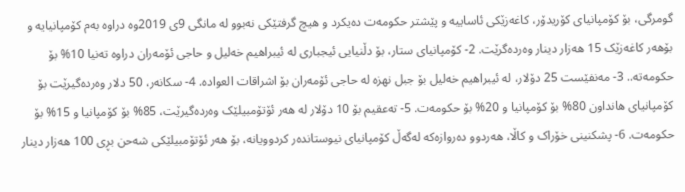گومرگی، بۆ کۆمپانیاى کۆریدۆر، کاغه‌زێکى ئاساییه‌ و پێشتر حکومه‌ت ده‌یکرد و هیچ گرفتێکى نه‌بوو له‌ مانگى 9ى 2019وه‌ دراوه‌ به‌م کۆمپانیایه‌ و بۆهه‌ر کاغه‌زێک 15 هه‌زار دینار وه‌رده‌گرێت. 2- کۆمپانیاى ستار، بۆ دڵنیایى ئیجبارى له‌ ئیبراهیم خه‌لیل و حاجى ئۆمه‌ران دراوه‌ ته‌نیا 10% بۆ حکومه‌ته‌.. 3- مه‌نفێست 25 دۆلار، له‌ ئیبراهیم خه‌لیل بۆ جبل نهزه‌ له‌ حاجى ئۆمه‌ران بۆ اشراقات العواده‌. 4- سکانه‌ر، 50 دلار وه‌رده‌گیرێت بۆ کۆمپانیاى هانداون 80% بۆ کۆمپانیا و 20% بۆ حکومه‌ت. 5- ته‌عقیم بۆ 10 دۆلار له‌ هه‌ر ئۆتۆمبیلێک وه‌رده‌گیرێت، 85% بۆ کۆمپانیا و 15% بۆ حکومه‌ت. 6- پشکنینى خۆراک و کاڵا، هه‌ردوو ده‌روازه‌که‌ له‌گه‌ڵ کۆمپانیاى نیوستانده‌ر کردوویانه‌، بۆ هه‌ر ئۆتۆمبیلێکى شه‌حن بڕى 100 هه‌زار دینار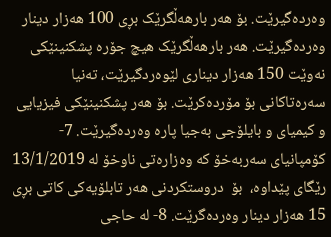وه‌رده‌گیرێت. بۆ هه‌ر بارهه‌ڵگرێک بڕى 100 هه‌زار دینار وه‌رده‌گیرێت. هه‌ر بارهه‌ڵگرێک هیچ جۆره‌ پشکنینێکى نه‌وێت 150 هه‌زار دینارى لێوه‌ردگیرێت، ته‌نیا سه‌ره‌تاکانى بۆ مۆرده‌کرێت. بۆ هه‌ر پشکنینێکى فیزیایى و کیمیاى و بایلۆجى به‌جیا پاره‌ وه‌رده‌گیرێت. 7- کۆمپانیاى سه‌ربه‌خۆ که‌ وه‌زاره‌تى ناوخۆ له‌ 13/1/2019 رێگاى پێداوه‌،  بۆ  دروستکردنى هه‌ر تابلۆیه‌کى کاتى بڕى 15 هه‌زار دینار وه‌رده‌گرێت. 8- له‌ حاجى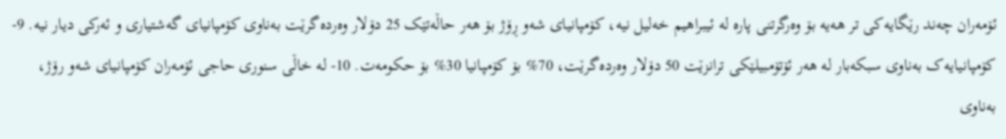ئۆمه‌ران چه‌ند رێگایه‌کى تر هه‌یه‌ بۆ وه‌رگرتنى پاره‌ له‌ ئیبراهیم خه‌لیل نیه‌، کۆمپانیاى شه‌و ڕۆژ بۆ هه‌ر حاڵه‌تێک 25 دۆلار وه‌رده‌گرێت به‌ناوى کۆمپانیاى گه‌شتیارى و ئه‌رکى دیار نیه‌. 9- کۆمپانیایه‌ک به‌ناوى سبکه‌بار له‌ هه‌ر ئۆتۆمبیلێکى ترانزێت 50 دۆلار وه‌رده‌گرێت، 70% بۆ کۆمپانیا 30% بۆ حکومه‌ت. 10- له‌ خاڵى سنورى حاجى ئۆمه‌ران کۆمپانیاى شه‌و رۆژ، به‌ناوى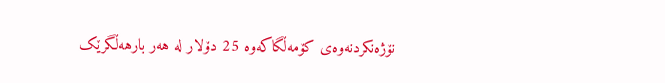نۆژه‌نکردنه‌وه‌ى کۆمه‌ڵگاکه‌وه‌ 25 دۆلار له‌ هه‌ر بارهه‌ڵگرێک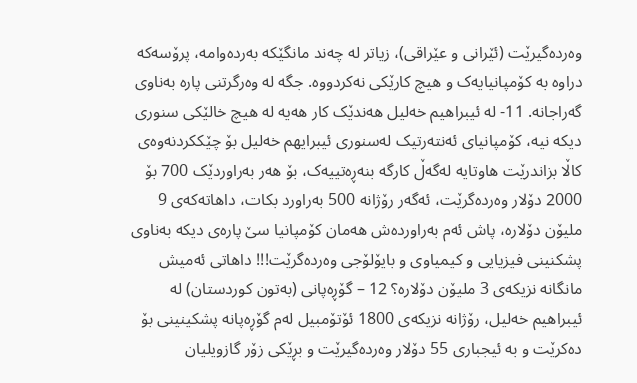وه‌رده‌گیرێت (ئێرانى و عێراقی)، زیاتر له‌ چه‌ند مانگێکه‌ به‌رده‌وامه‌، پرۆسه‌که‌ دراوه‌ به‌ کۆمپانیایه‌ک و هیچ کارێکى نه‌کردووه‌. جگه‌ له‌ وه‌رگرتنى پاره‌ به‌ناوى گه‌راجانه‌. 11- له‌ ئیبراهیم خه‌لیل هه‌ندێک کار هه‌یه‌ له‌ هیچ خالێکى سنورى دیکه‌ نیه‌، کۆمپانیاى ئه‌نته‌رتیک له‌سنورى ئیبرایهم خه‌لیل بۆ چێککردنه‌وه‌ى کاڵا بزاندرێت هاوتایه‌ له‌گه‌ڵ کارگه‌ بنه‌ڕه‌تییه‌ک، بۆ هه‌ر به‌راوردێک 700 بۆ 2000 دۆلار وه‌رده‌گرێت، ئه‌گه‌ر رۆژانه‌ 500 به‌راورد بکات، داهاته‌که‌ى 9 ملیۆن دۆلاره‌، پاش ئه‌م به‌راورده‌ش هه‌مان کۆمپانیا سێ پاره‌ى دیکه‌ به‌ناوى پشکنینى فیزیایى و کیمیاوى و بایۆلۆجى وه‌رده‌گرێت!!! داهاتى ئه‌میش مانگانه‌ نزیکه‌ى 3 ملیۆن دۆلاره‌؟ 12 – گۆڕه‌پانى (به‌تون کوردستان) له‌ ئیبراهیم خه‌لیل، رۆژانه‌ نزیکه‌ى 1800 ئۆتۆمبیل له‌م گۆڕه‌پانه‌ پشکینینى بۆ ده‌کرێت و به‌ ئیجبارى 55 دۆلار وه‌رده‌گیرێت و بڕێکى زۆر گازویلیان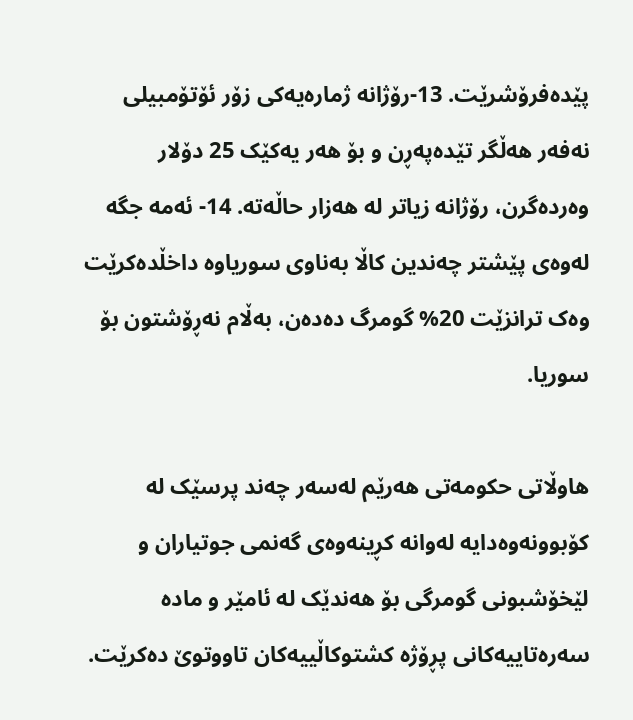پێده‌فرۆشرێت. 13-رۆژانه‌ ژماره‌یه‌کى زۆر ئۆتۆمبیلى نه‌فه‌ر هه‌ڵگر تێده‌په‌ڕن و بۆ هه‌ر یه‌کێک 25 دۆلار وه‌رده‌گرن، رۆژانه‌ زیاتر له‌ هه‌زار حاڵه‌ته‌. 14- ئه‌مه‌ جگه‌ له‌وه‌ى پێشتر چه‌ندین کاڵا به‌ناوى سوریاوه‌ داخڵده‌کرێت وه‌ک ترانزێت 20% گومرگ ده‌ده‌ن، به‌ڵام نه‌ڕۆشتون بۆ سوریا.

هاوڵاتى حکومه‌تى هه‌رێم له‌سه‌ر چه‌ند پرسێک له‌ کۆبوونه‌وه‌دایه‌ له‌وانه‌ کڕینه‌وه‌ى گه‌نمى جوتیاران و لێخۆشبونى گومرگى بۆ هه‌ندێک له‌ ئامێر و ماده‌ سه‌ره‌تاییه‌کانى پڕۆژه‌ کشتوکاڵییه‌کان تاووتوێ ده‌کرێت.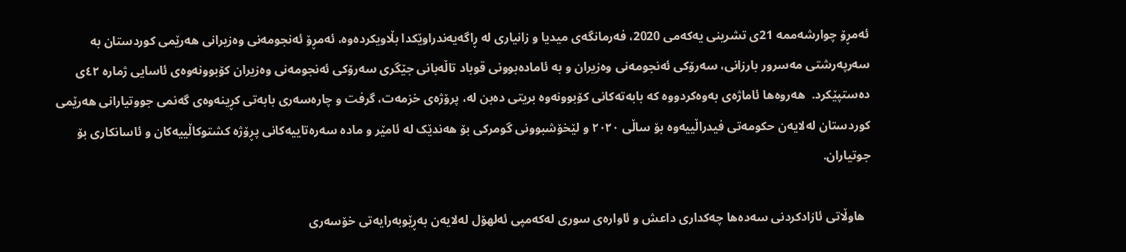ئه‌مڕۆ چوارشه‌ممه‌ 21ى تشرینى یه‌که‌مى 2020، فه‌رمانگه‌ى میدیا و زانیارى له‌ ڕاگه‌یه‌ندراوێکدا بڵاویکرده‌وه‌، ئه‌مڕۆ ئه‌نجومه‌نى وه‌زیرانى ھه‌رێمى کوردستان به‌ سه‌رپه‌رشتى مه‌سرور بارزانی، سه‌رۆکى ئه‌نجومه‌نى وه‌زیران و به‌ ئاماده‌بوونى قوباد تاڵه‌بانى جێگرى سه‌رۆکى ئه‌نجومه‌نى وه‌زیران کۆبوونه‌وه‌ى ئاسایى ژماره‌ ٤٢ى ده‌ستپێکرد.  هه‌روه‌ها ئاماژه‌ى به‌وه‌کردووه‌ که‌ بابه‌ته‌کانى کۆبوونه‌وه‌ بریتى ده‌بن له‌، پرۆژه‌ى خزمه‌ت، گرفت و چاره‌سه‌رى بابه‌تى کڕینه‌وه‌ى گه‌نمى جووتیارانى هه‌رێمى کوردستان له‌لایه‌ن حکومه‌تى فیدراڵییه‌وه‌ بۆ ساڵى ٢٠٢٠ و لێخۆشبوونى گومرکى بۆ هه‌ندێک له‌ ئامێر و ماده‌ سه‌ره‌تاییه‌کانى پڕۆژه‌ کشتوکاڵییه‌کان و ئاسانکارى بۆ جوتیاران.

  هاوڵاتى ئازادکردنی سەدەها چەکداری داعش و ئاوارەی سوری لەکەمپی ئەلهۆل لەلایەن بەڕێوبەرایەتی خۆسەری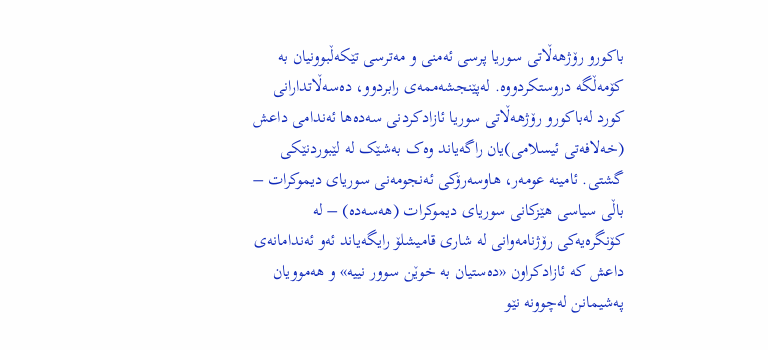باکورو رۆژهەڵاتی سوریا پرسی ئەمنی و مەترسی تێکەڵبوونیان بە کۆمەڵگە دروستکردووە. لەپێنجشەممەی رابردوو، دەسەڵاتدارانی کورد لەباکورو رۆژهەڵاتی سوریا ئازادکردنی سەدەها ئەندامی داعش (خەلافەتی ئیسلامی)یان راگەیاند وەک بەشێک لە لێبوردنێکی گشتی. ئامینە عومەر، هاوسەرۆکی ئەنجومەنی سوریای دیموکرات – باڵی سیاسی هێزکانی سوریای دیموکرات (هەسەدە) – لە کۆنگرەیەکی رۆژنامەوانی لە شاری قامیشلۆ رایگەیاند ئەو ئەندامانەی داعش کە ئازادکراون «دەستیان بە خوێن سوور نییە» و هەموویان پەشیمانن لەچوونە نێو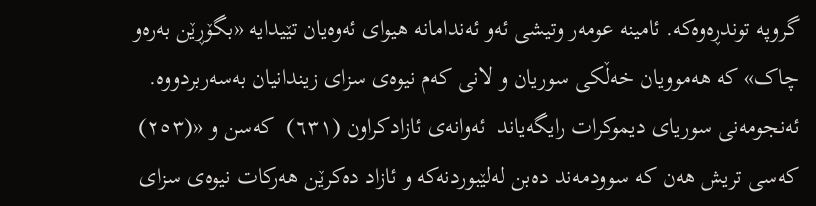گروپە توندڕەوەکە. ئامینە عومەر وتیشی ئەو ئەندامانە هیوای ئەوەیان تێیدایە «بگۆڕێن بەرەو چاک» کە هەموویان خەڵکی سوریان و لانی کەم نیوەی سزای زیندانیان بەسەربردووە. ئەنجومەنی سوریای دیموکرات رایگەیاند  ئەوانەی ئازادکراون (٦٣١)  کەسن و «(٢٥٣) کەسی تریش هەن کە سوودمەند دەبن لەلێبوردنەکە و ئازاد دەکرێن هەرکات نیوەی سزای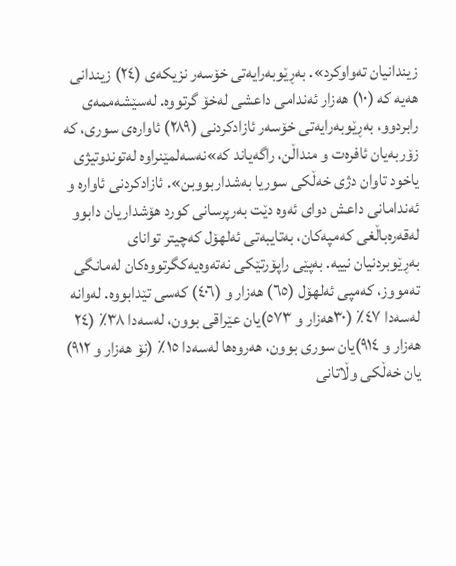زیندانیان تەواوکرد». بەڕێوبەرایەتی خۆسەر نزیکەی (٢٤) زیندانی هەیە کە (١٠) هەزار ئەندامی داعشی لەخۆ گرتووە. لەسێشەممەی رابردوو، بەڕێوبەرایەتی خۆسەر ئازادکردنی (٢٨٩) ئاوارەی سوری، کە زۆربەیان ئافرەت و منداڵن، راگەیاند کە»نەسەلمێنراوە لەتوندوتیژی یاخود تاوان دژی خەڵکی سوریا بەشداربووبن». ئازادکردنی ئاوارە و ئەندامانی داعش دوای ئەوە دێت بەرپرسانی کورد هۆشداریان دابوو لەقەرەباڵغی کەمپەکان، بەتایبەتی ئەلهۆل کەچیتر توانای بەڕێوبردنیان نییە. بەپێی راپۆرتێکی نەتەوەیەکگرتووەکان لەمانگی تەمووز، کەمپی ئەلهۆل (٦٥) هەزار و (٤٠٦) کەسی تێدابووە. لەوانە لەسەدا ٤٧٪ (٣٠هەزار و ٥٧٣)یان عێراقی بوون، لەسەدا ٣٨٪ (٢٤ هەزار و ٩١٤)یان سوری بوون، هەروەها لەسەدا ١٥٪ (نۆ هەزار و ٩١٢) یان خەڵکی وڵاتانی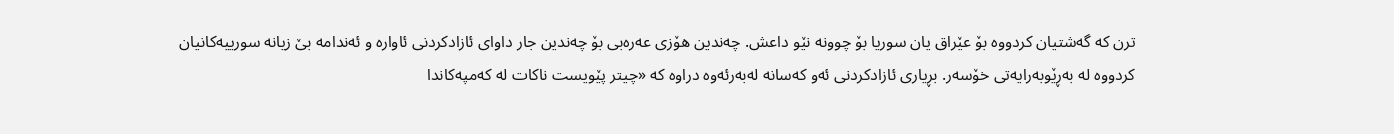ترن کە گەشتیان کردووە بۆ عێراق یان سوریا بۆ چوونە نێو داعش. چەندین هۆزی عەرەبی بۆ چەندین جار داوای ئازادکردنی ئاوارە و ئەندامە بێ زیانە سورییەکانیان کردووە لە بەڕێوبەرایەتی خۆسەر. بڕیاری ئازادکردنی ئەو کەسانە لەبەرئەوە دراوە کە «چیتر پێویست ناکات لە کەمپەکاندا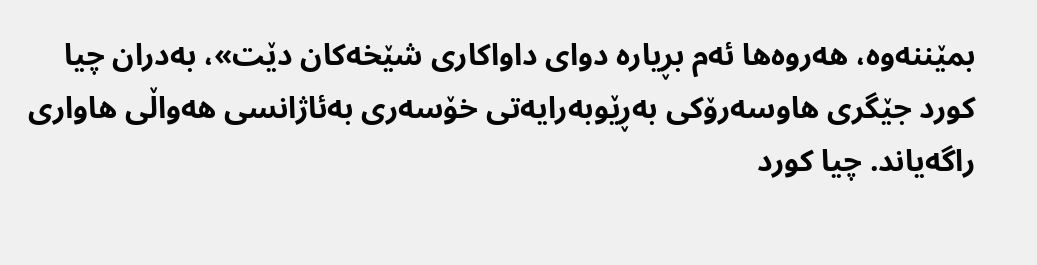بمێننەوە، هەروەها ئەم بڕیارە دوای داواکاری شێخەکان دێت»، بەدران چیا کورد جێگری هاوسەرۆکی بەڕێوبەرایەتی خۆسەری بەئاژانسی هەواڵی هاواری راگەیاند. چیا کورد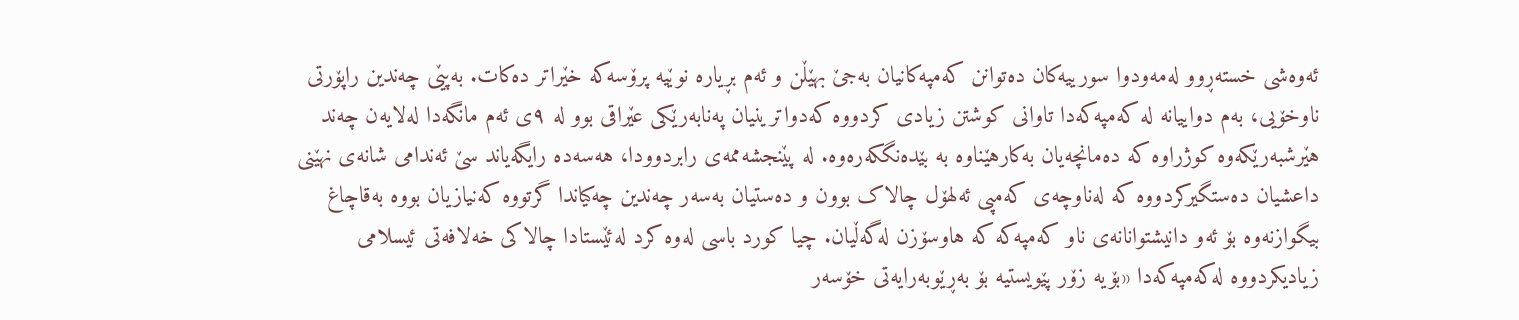ئەوەشی خستەڕوو لەمەودوا سورییەکان دەتوانن کەمپەکانیان بەجێ بهێڵن و ئەم بڕیارە نوێیە پرۆسەکە خێراتر دەکات. بەپێی چەندین راپۆرتی ناوخۆیی، بەم دواییانە لە کەمپەکەدا تاوانی کوشتن زیادی کردووە کەدواترینیان پەنابەرێکی عێراقی بوو لە ٩ی ئەم مانگەدا لەلایەن چەند هێرشبەرێکەوە کوژراوە کە دەمانچەیان بەکارهێناوە بە بێدەنگکەرەوە. لە پێنجشەممەی رابردوودا، هەسەدە رایگەیاند سێ ئەندامی شانەی نهێنی داعشیان دەستگیرکردووە کە لەناوچەی کەمپی ئەلهۆل چالاک بوون و دەستیان بەسەر چەندین چەکیاندا گرتووە کەنیازیان بووە بەقاچاغ بیگوازنەوە بۆ ئەو دانیشتوانانەی ناو کەمپەکە کە هاوسۆزن لەگەڵیان. چیا کورد باسی لەوە کرد لەئێستادا چالاکی خەلافەتی ئیسلامی زیادیکردووە لەکەمپەکەدا «بۆیە زۆر پێویستیە بۆ بەڕێوبەرایەتی خۆسەر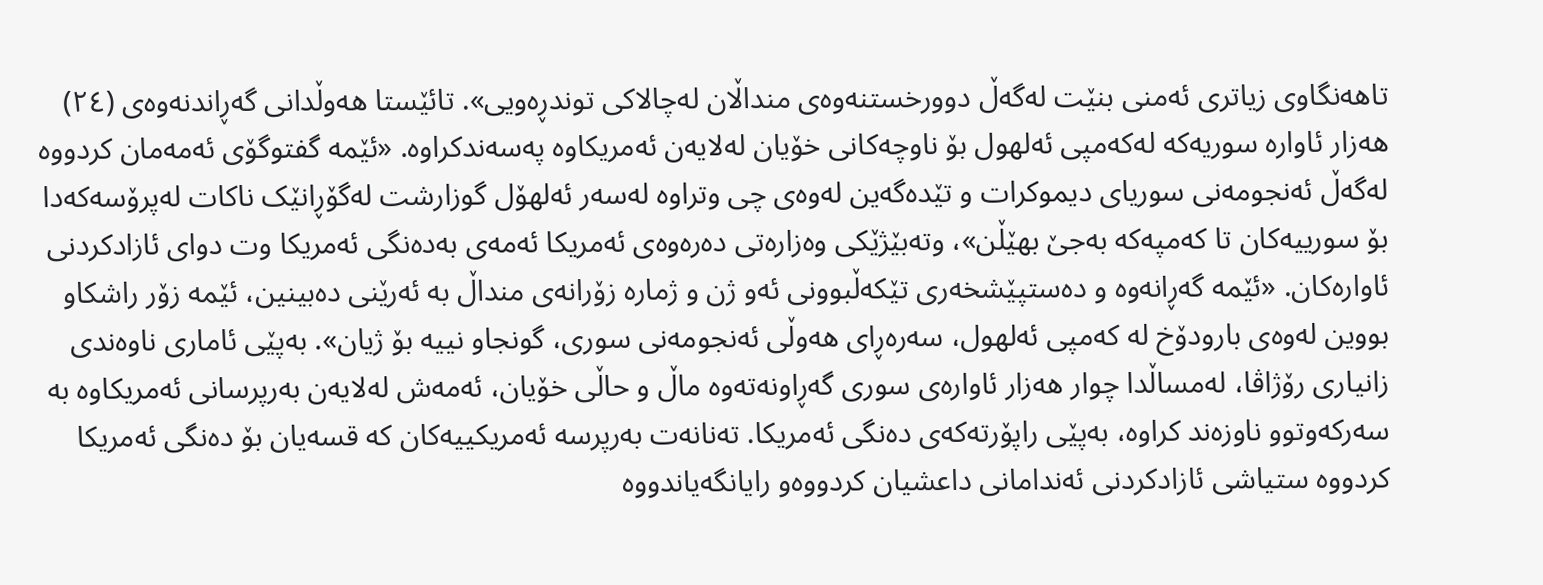تاهەنگاوی زیاتری ئەمنی بنێت لەگەڵ دوورخستنەوەی منداڵان لەچالاکی توندڕەویی». تائێستا هەوڵدانی گەڕاندنەوەی (٢٤) هەزار ئاوارە سوریەکە لەکەمپی ئەلهول بۆ ناوچەکانی خۆیان لەلایەن ئەمریکاوە پەسەندکراوە. «ئێمە گفتوگۆی ئەمەمان کردووە لەگەڵ ئەنجومەنی سوریای دیموکرات و تێدەگەین لەوەی چی وتراوە لەسەر ئەلهۆل گوزارشت لەگۆڕانێک ناکات لەپرۆسەکەدا بۆ سورییەکان تا کەمپەکە بەجێ بهێڵن»، وتەبێژێکی وەزارەتی دەرەوەی ئەمریکا ئەمەی بەدەنگی ئەمریکا وت دوای ئازادکردنی ئاوارەکان. «ئێمە گەڕانەوە و دەستپێشخەری تێکەڵبوونی ئەو ژن و ژمارە زۆرانەی منداڵ بە ئەرێنی دەبینین، ئێمە زۆر راشکاو بووین لەوەی بارودۆخ لە کەمپی ئەلهول، سەرەڕای هەوڵی ئەنجومەنی سوری، گونجاو نییە بۆ ژیان». بەپێی ئاماری ناوەندی زانیاری رۆژاڤا، لەمساڵدا چوار هەزار ئاوارەی سوری گەڕاونەتەوە ماڵ و حاڵی خۆیان، ئەمەش لەلایەن بەرپرسانی ئەمریکاوە بە سەرکەوتوو ناوزەند کراوە، بەپێی راپۆرتەکەی دەنگی ئەمریکا. تەنانەت بەرپرسە ئەمریکییەکان کە قسەیان بۆ دەنگی ئەمریکا کردووە ستیاشی ئازادکردنی ئەندامانی داعشیان کردووەو رایانگەیاندووە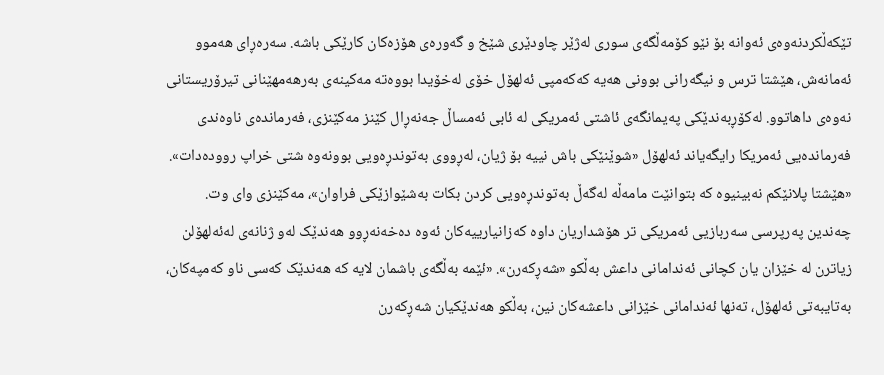تێکەڵکردنەوەی ئەوانە بۆ نێو کۆمەڵگەی سوری لەژێر چاودێری شێخ و گەورەی هۆزەکان کارێکی باشە. سەرەڕای هەموو ئەمانەش، هێشتا ترس و نیگەرانی بوونی هەیە کەکەمپی ئەلهۆل خۆی لەخۆیدا بووەتە مەکینەی بەرهەمهێنانی تیرۆریستانی نەوەی داهاتوو. لەکۆڕبەندێکی پەیمانگەی ئاشتی ئەمریکی لە ئابی ئەمساڵ جەنەڕال کێنز مەکێنزی، فەرماندەی ناوەندی فەرماندەیی ئەمریکا رایگەیاند ئەلهۆل «شوێنێکی باش نییە بۆ ژیان، لەڕووی بەتوندڕەویی بوونەوە شتی خراپ روودەدات». «هێشتا پلانێکم نەبینیوە کە بتوانێت مامەڵە لەگەڵ بەتوندڕەویی کردن بکات بەشێوازێکی فراوان»، مەکێنزی وای وت. چەندین پەرپرسی سەربازیی ئەمریکی تر هۆشداریان داوە کەزانیارییەکان ئەوە دەخەنەڕوو هەندێک لەو ژنانەی لەئەلهۆلن زیاترن لە خێزان یان کچانی ئەندامانی داعش بەڵکو «شەڕکەرن». «ئێمە بەڵگەی باشمان لایە کە هەندێک کەسی ناو کەمپەکان، بەتایبەتی ئەلهۆل، تەنها ئەندامانی خێزانی داعشەکان نین، بەڵکو هەندێکیان شەڕکەرن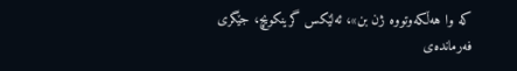کە وا هەڵکەوتووە ژن بن»، ئەلێکس گرینکویچ، جێگری فەرماندەی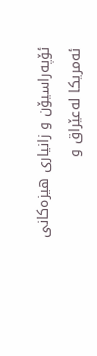ئۆپەراسیۆن و زانیاری هیزەکانی ئەمریکا لەعێراق و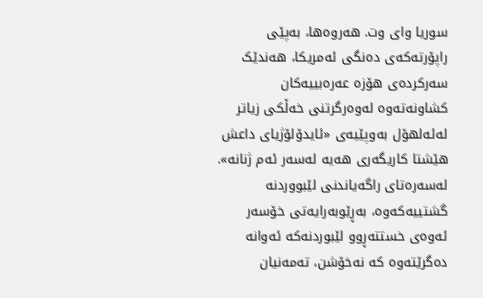سوریا وای وت. هەروەها، بەپێی راپۆرتەکەی دەنگی ئەمریکا، هەندێک سەرکردەی هۆزە عەرەبییەکان کشاونەتەوە لەوەرگرتنی خەڵکی زیاتر لەئەلهۆل بەوپێیەی «ئایدۆلۆژیای داعش هێشتا کاریگەری هەیە لەسەر ئەم ژنانە». لەسەرەتای راگەیاندنی لێبووردنە گشتییەکەوە، بەڕێوبەرایەتی خۆسەر ئەوەی خستتەڕوو لێبوردنەکە ئەوانە دەگرێتەوە کە نەخۆشن، تەمەنیان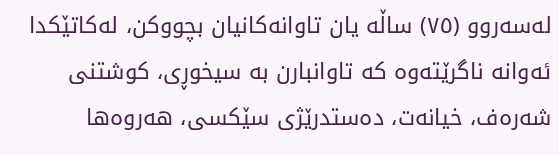لەسەروو (٧٥) ساڵە یان تاوانەکانیان بچووکن، لەکاتێکدا ئەوانە ناگرێتەوە کە تاوانبارن بە سیخوڕی، کوشتنی شەرەف، خیانەت، دەستدرێژی سێکسی، هەروەها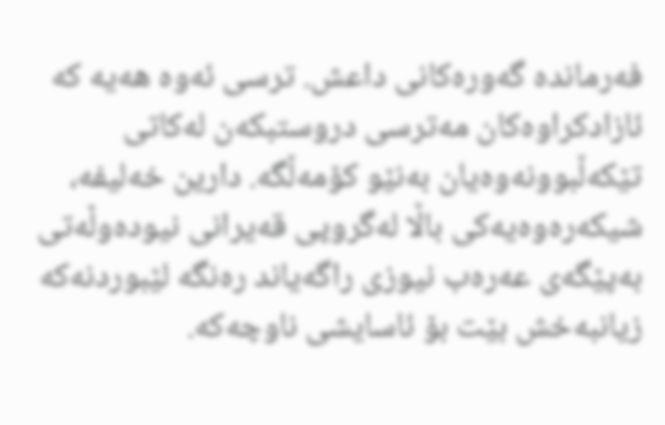فەرماندە گەورەکانی داعش. ترسی ئەوە هەیە کە ئازادکراوەکان مەترسی دروستبکەن لەکاتی تێکەڵبوونەوەیان بەنێو کۆمەڵگە. دارین خەلیفە، شیکەرەوەیەکی باڵا لەگروپی قەیرانی نیودەوڵەتی بەپێگەی عەرەب نیوزی راگەیاند رەنگە لێبوردنەکە زیانبەخش بێت بۆ ئاسایشی ناوچەکە.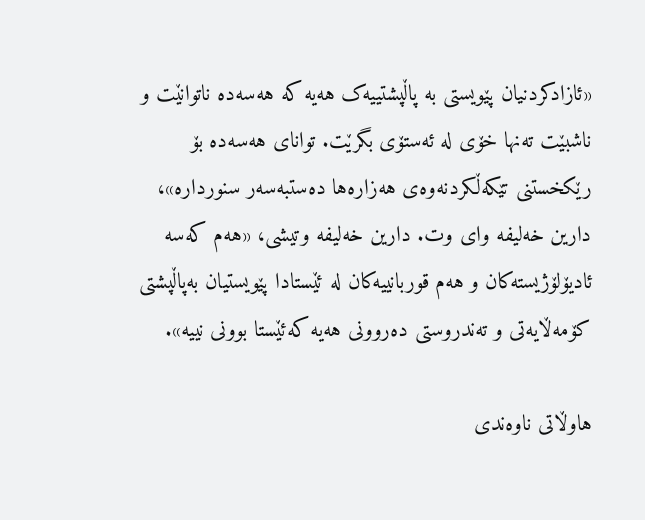«ئازادکردنیان پێویستی بە پاڵپشتییەک هەیە کە هەسەدە ناتوانێت و ناشبێت تەنها خۆی لە ئەستۆی بگرێت. توانای هەسەدە بۆ رێکخستنی تێکەڵکردنەوەی هەزارەها دەستبەسەر سنوردارە»، دارین خەلیفە وای وت. دارین خەلیفە وتیشی، «هەم کەسە ئادیۆلۆژیستەکان و هەم قوربانییەکان لە ئێستادا پێویستیان بەپاڵپشتی کۆمەڵایەتی و تەندروستی دەروونی هەیە کەئێستا بوونی نییە».

هاوڵاتى ناوه‌ندى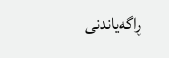ڕاگه‌یاندنى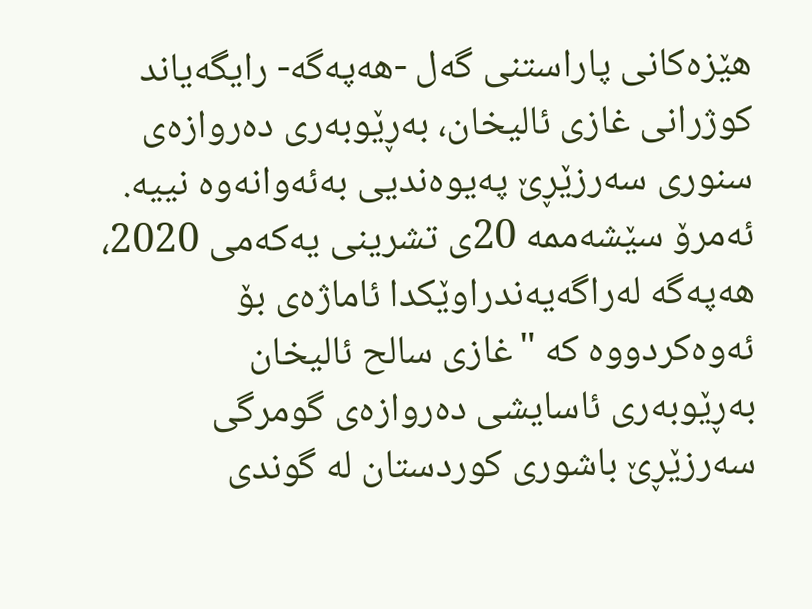هێزه‌کانى پاراستنى گه‌ل -هه‌په‌گه‌- رایگه‌یاند کوژرانى غازى ئالیخان، به‌ڕێوبه‌رى ده‌روازه‌ى سنورى سه‌رزێڕێ په‌یوه‌ندیى به‌ئه‌وانه‌وه‌ نییه‌. ئه‌مرۆ سێشه‌ممه‌ 20ى تشرینى یه‌که‌مى 2020، هه‌په‌گه‌ له‌راگه‌یه‌ندراوێکدا ئاماژه‌ی بۆ ئه‌وه‌کردووه‌ که‌ "غازى سالح ئالیخان به‌ڕێوبه‌رى ئاسایشى ده‌روازه‌ى گومرگى سه‌رزێڕێ باشورى کوردستان له‌ گوندى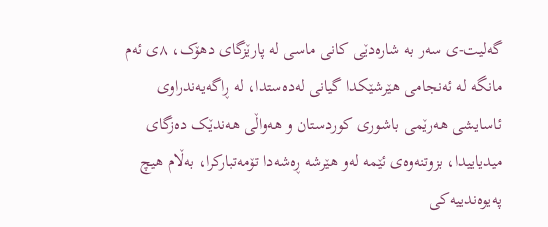گه‌لیت-ى سه‌ر به‌ شاره‌دێى کانى ماسى له‌ پارێزگاى دهۆک، ٨ى ئه‌م مانگه‌ له‌ ئه‌نجامى هێرشێکدا گیانى له‌ده‌ستدا، له‌ ڕاگه‌یه‌ندراوى ئاسایشى هه‌رێمى باشورى کوردستان و هه‌واڵى هه‌ندێک ده‌زگاى میدیاییدا، بزوتنه‌وه‌ى ئێمه‌ له‌و هێرشه‌ ڕه‌شه‌دا تۆمه‌تبارکرا، به‌ڵام هیچ په‌یوه‌ندییه‌کى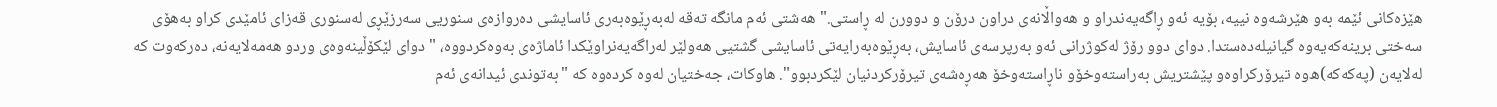هێزه‌کانى ئێمه‌ به‌و هێرشه‌وه‌ نییه‌، بۆیه‌ ئه‌و ڕاگه‌یه‌ندراو و هه‌واڵانه‌ى دراون درۆن و دوورن له‌ ڕاستی." هه‌شتى‌ ئه‌م مانگه‌ ته‌قه‌ له‌به‌ڕێوه‌به‌رى ئاسایشى ده‌روازه‌ى سنوریى سه‌رزێڕى له‌سنورى قه‌زاى ئامێدى کراو به‌هۆى سه‌ختى برینه‌که‌یه‌وه‌ گیانیله‌ده‌ستدا. دواى دوو رۆژ له‌کوژرانى ئه‌و به‌رپرسه‌ى ئاسایش، به‌ڕێوه‌به‌رایه‌تى ئاسایشى گشتیى هه‌ولێر له‌راگه‌یه‌نراوێکدا ئاماژه‌ى به‌وه‌کردووه‌، "دواى لێکۆڵینه‌وه‌ى وردو هه‌مه‌لایه‌نه‌، ده‌رکه‌وت که‌ له‌لایه‌ن (په‌که‌که‌)ه‌وه‌ تیرۆرکراوه‌و پێشتریش به‌راسته‌وخۆو ناڕاسته‌وخۆ هه‌ڕه‌شه‌ى تیرۆرکردنیان لێکردبوو". هاوکات، جه‌ختیان له‌وه‌ کرده‌وه‌ که‌ "به‌توندى ئیدانه‌ى ئه‌م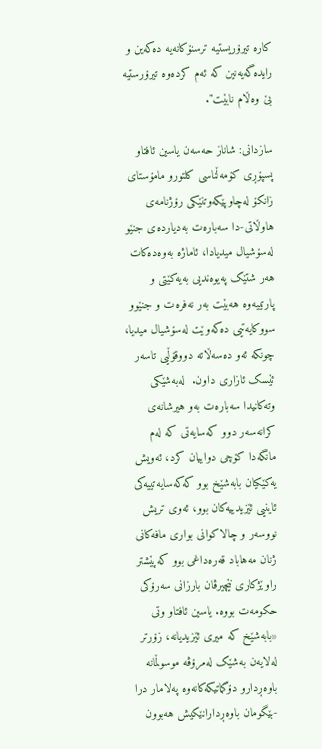کاره‌ تیرۆریستیه‌ ترسنۆکانه‌یه‌ ده‌که‌ین و رایده‌گه‌یه‌نین که‌ ئه‌م کرده‌وه‌ تیرۆرستیه‌ بێ وه‌ڵام نابێت".

سازدانی: شاناز حه‌سه‌ن یاسین ئافتاو پسپۆڕى کۆمه‌ڵناسى کلتورو مامۆستاى زانکۆ لەچاوپێکەوتنێکی رۆژنامەی هاوڵاتی-دا سەبارەت بەدیاردەی جنێو لەسۆشیال میدیادا، ئاماژە بەوەدەکات هه‌ر شتێک په‌یوه‌ندیى بەیەکێتی و پارتییەوە هەبێت به‌ر نه‌فره‌ت و جنێوو سووکایه‌تیى ده‌که‌وێت لەسۆشیال میدیا، چونکە ئەو ده‌سه‌ڵاته‌ دووقۆڵیی تاسه‌ر ئێسک ئازارى داون.  لەبەشێکی وتەکانیدا سەبارەت بەو هیرشانەی کرانەسەر دوو کەسایەتی کە لەم مانگەدا کۆچی دواییان کرد، ئەویش یەکێکیان بابه‌شێخ بوو کەکەسایەتییەکی ئاینیی ئێزیدییەکان بوو، ئەوی تریش نووسەر و چالاکوانی بواری مافەکانی ژنان مه‌هاباد قەرەداغی بوو کەپێشتر راوێژکاری نێچیرڤان بارزانی سەرۆکی حکومەت بووە. یاسین ئافتاو وتی «بابه‌شێخ که‌ میرى ئێزیدیانه‌، زۆرتر له‌لایه‌ن به‌شێک له‌مرۆڤه‌ موسوڵمانه‌ باوه‌ڕدارو دۆگماتیکه‌کانه‌وه‌ په‌لامار درا -بێگومان باوه‌ڕدارانێکیش هه‌بوون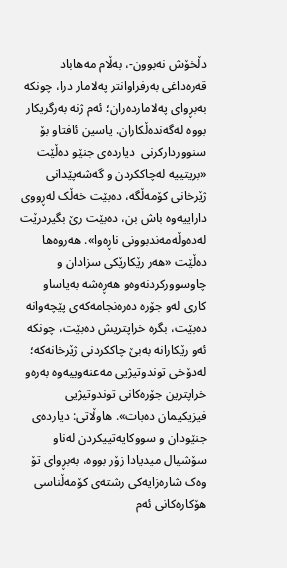دڵخۆش نه‌بوون-، به‌ڵام مه‌هاباد قه‌ره‌داغى به‌رفراوانتر په‌لامار درا، چونکه‌ به‌بڕواى په‌لامارده‌ران؛ ئه‌م ژنه‌ به‌رگریکار بووه‌ له‌گه‌نده‌ڵکاران. یاسین ئافتاو بۆ سنووردارکرنی  دیاردەی جنێو دەڵێت «بریتییه‌ له‌چاککردن و گه‌شه‌پێدانى ژێرخانى کۆمه‌ڵگه‌، ده‌بێت خه‌ڵک له‌ڕووى داراییه‌وه‌ باش بن، ده‌بێت رێ بگیردرێت له‌ده‌وڵه‌مه‌ندبوونى ناڕه‌وا». هەروەها دەڵێت «هه‌ر رێکارێکى سزادان و چاوسوورکردنه‌وه‌و هه‌ڕه‌شه‌ به‌یاساو کارى له‌و جۆره‌ ده‌ره‌نجامه‌که‌ى پێچه‌وانه‌ ده‌بێت، بگره‌ خراپتریش ده‌بێت، چونکه‌ ئه‌و رێکارانه‌ به‌بێ چاککردنى ژێرخانه‌که‌؛ له‌دۆخى توندوتیژیى مه‌عنه‌وییه‌وه‌ به‌ره‌و خراپترین جۆره‌کانى توندوتیژیى فیزیکیمان ده‌بات». هاوڵاتى: دیارده‌ى جنێودان و سووکایه‌تییکردن له‌ناو سۆشیال میدیادا زۆر بووه‌، به‌بڕواى تۆ وه‌ک شاره‌زایه‌کى رشته‌ى کۆمه‌ڵناسی هۆکاره‌کانى ئه‌م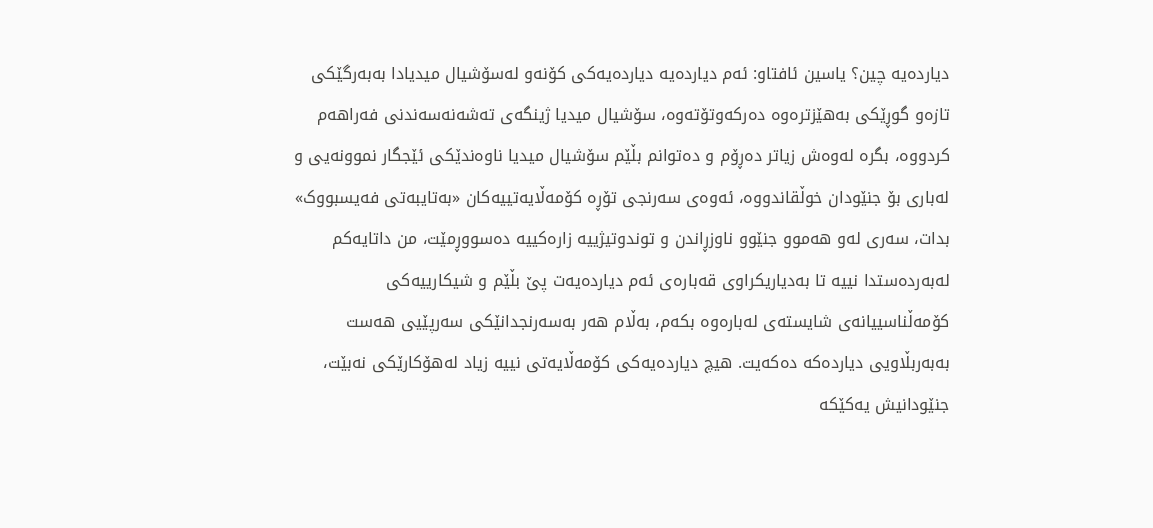دیارده‌یه‌ چین؟ یاسین ئافتاو: ئه‌م دیارده‌یه‌ دیارده‌یه‌کى کۆنه‌و له‌سۆشیال میدیادا به‌به‌رگێکى تازه‌و گوڕێکى به‌هێزتره‌وه‌ ده‌رکه‌وتۆته‌وه‌، سۆشیال میدیا ژینگه‌ى ته‌شه‌نه‌سه‌ندنى فه‌راهه‌م کردووه‌، بگره‌ له‌وه‌ش زیاتر ده‌ڕۆم و ده‌توانم بڵێم سۆشیال میدیا ناوه‌ندێکى ئێجگار نموونه‌یى و له‌بارى بۆ جنێودان خوڵقاندووه‌، ئه‌وه‌ى سه‌رنجى تۆڕه‌ کۆمه‌ڵایه‌تییه‌کان «به‌تایبه‌تى فه‌یسبووک» بدات، سه‌رى له‌و هه‌موو جنێوو ناوزڕاندن و توندوتیژییه‌ زاره‌کییه‌ ده‌سووڕمێت، من داتایه‌کم له‌به‌رده‌ستدا نییه‌ تا به‌دیاریکراوى قه‌باره‌ى ئه‌م دیارده‌یه‌ت پێ بڵێم و شیکارییه‌کى کۆمه‌ڵناسییانه‌ى شایسته‌ى له‌باره‌وه‌ بکه‌م، به‌ڵام هه‌ر به‌سه‌رنجدانێکى سه‌رپێیى هه‌ست به‌به‌ربڵاویى دیارده‌که‌ ده‌که‌یت. هیچ دیارده‌یه‌کى کۆمه‌ڵایه‌تى نییه‌ زیاد له‌هۆکارێکى نه‌بێت، جنێودانیش یه‌کێکه‌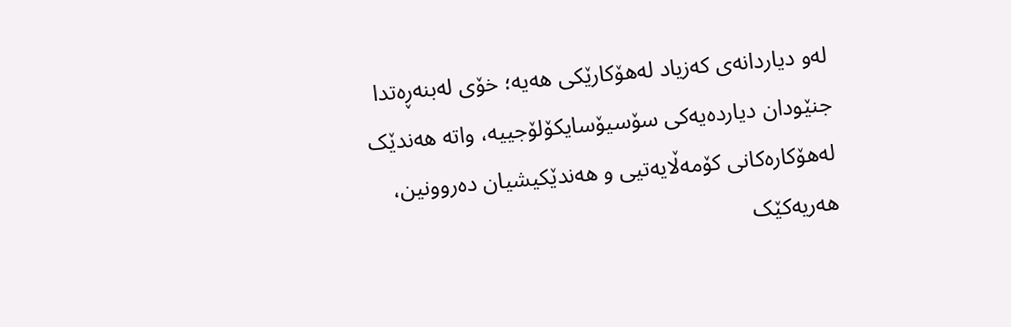له‌و دیاردانه‌ى که‌زیاد له‌هۆکارێکى هه‌یه‌؛ خۆى له‌بنه‌ڕه‌تدا جنێودان دیارده‌یه‌کى سۆسیۆسایکۆلۆجییه‌، واته‌ هه‌ندێک له‌هۆکاره‌کانى کۆمه‌ڵایه‌تیى و هه‌ندێکیشیان ده‌روونین، هه‌ریه‌کێک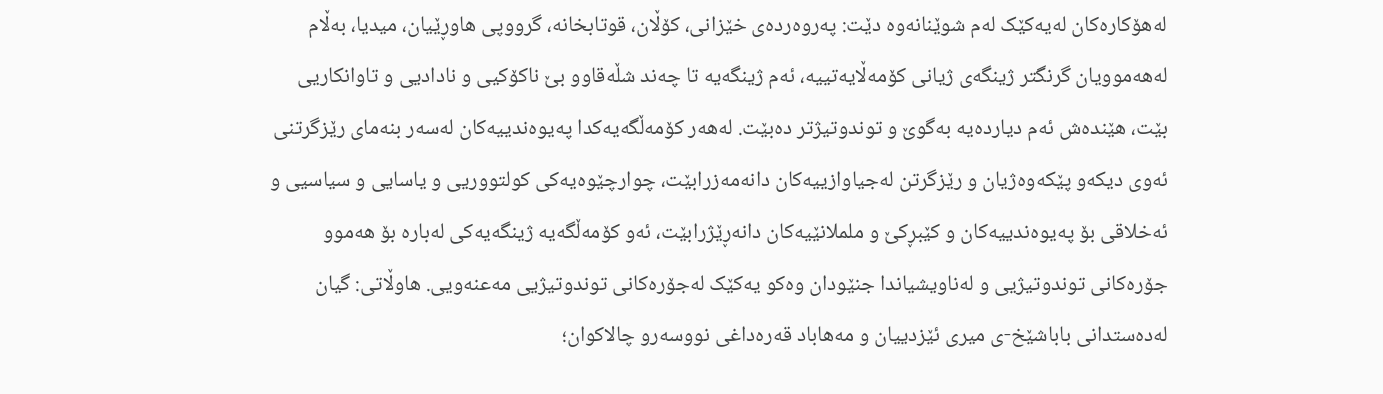له‌هۆکاره‌کان له‌یه‌کێک له‌م شوێنانه‌وه‌ دێت: په‌روه‌رده‌ى خێزانی، کۆڵان، قوتابخانه‌، گرووپى هاوڕێیان، میدیا، به‌ڵام له‌هه‌موویان گرنگتر ژینگه‌ى ژیانى کۆمه‌ڵایه‌تییه‌، ئه‌م ژینگه‌یه‌ تا چه‌ند شڵه‌قاوو بێ‌ ناکۆکیى و نادادیى و تاوانکاریى بێت، هێنده‌ش ئه‌م دیارده‌یه‌ به‌گوێ‌ و توندوتیژتر ده‌بێت. له‌هه‌ر کۆمه‌ڵگه‌یه‌کدا په‌یوه‌ندییه‌کان له‌سه‌ر بنه‌ماى رێزگرتنى ئه‌وی دیکه‌و پێکه‌وه‌ژیان و رێزگرتن له‌جیاوازییه‌کان دانه‌مه‌زرابێت، چوارچێوه‌یه‌کى کولتووریى و یاسایى و سیاسیى و ئه‌خلاقى بۆ په‌یوه‌ندییه‌کان و کێبڕکێ و ململانێیه‌کان دانه‌ڕێژرابێت، ئه‌و کۆمه‌ڵگه‌یه‌ ژینگه‌یه‌کى له‌باره‌ بۆ هه‌موو جۆره‌کانى توندوتیژیى و له‌ناویشیاندا جنێودان وه‌کو یه‌کێک له‌جۆره‌کانى توندوتیژیى مه‌عنه‌ویی. هاوڵاتى: گیان له‌ده‌ستدانى باباشێخ-ى میرى ئێزدییان و مه‌هاباد قه‌ره‌داغى نووسه‌رو چالاکوان؛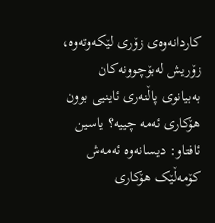کاردانه‌وه‌ى زۆرى لێکه‌وته‌وه‌، زۆریش له‌بۆچوونه‌کان به‌بیانوى پاڵنه‌ری ئاینیى بوون هۆکارى ئه‌مه‌ چییه‌؟ یاسین ئافتاو: دیسانه‌وه‌ ئه‌مه‌ش کۆمه‌ڵێک هۆکارى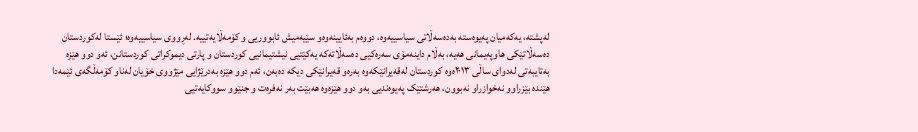له‌پشته‌، یه‌که‌میان په‌یوه‌سته‌ به‌ده‌سه‌ڵاتى سیاسییه‌وه‌، دووه‌م به‌ئایینه‌وه‌و سێیه‌میش ئابووریى و کۆمه‌ڵایه‌تییه‌. له‌ڕووى سیاسییه‌وه‌؛ ئێستا له‌کوردستان ده‌سه‌ڵاتێکى هاوپه‌یمانى هه‌یه‌، به‌ڵام داینه‌مۆى سه‌ره‌کیى ده‌سه‌ڵاته‌که‌ یه‌کێتیى نیشتیمانیى کوردستان و پارتى دیموکراتى کوردستانن، ئه‌و دوو هێزه‌ به‌تایبه‌تى له‌دواى ساڵى ٢٠١٣ه‌وه‌ کوردستان له‌قه‌یرانێکه‌وه‌ به‌ره‌و قه‌یرانێکى دیکه‌ ده‌به‌ن، ئه‌م دوو هێزه‌ به‌درێژایى مێژووى خۆیان له‌ناو کۆمه‌ڵگه‌ى ئێمه‌دا هێنده‌ بێزراوو نه‌خوازراو نه‌بوون، هه‌رشتێک په‌یوه‌ندیى به‌و دوو هێزه‌وه‌ هه‌بێت به‌ر نه‌فره‌ت و جنێوو سووکایه‌تیى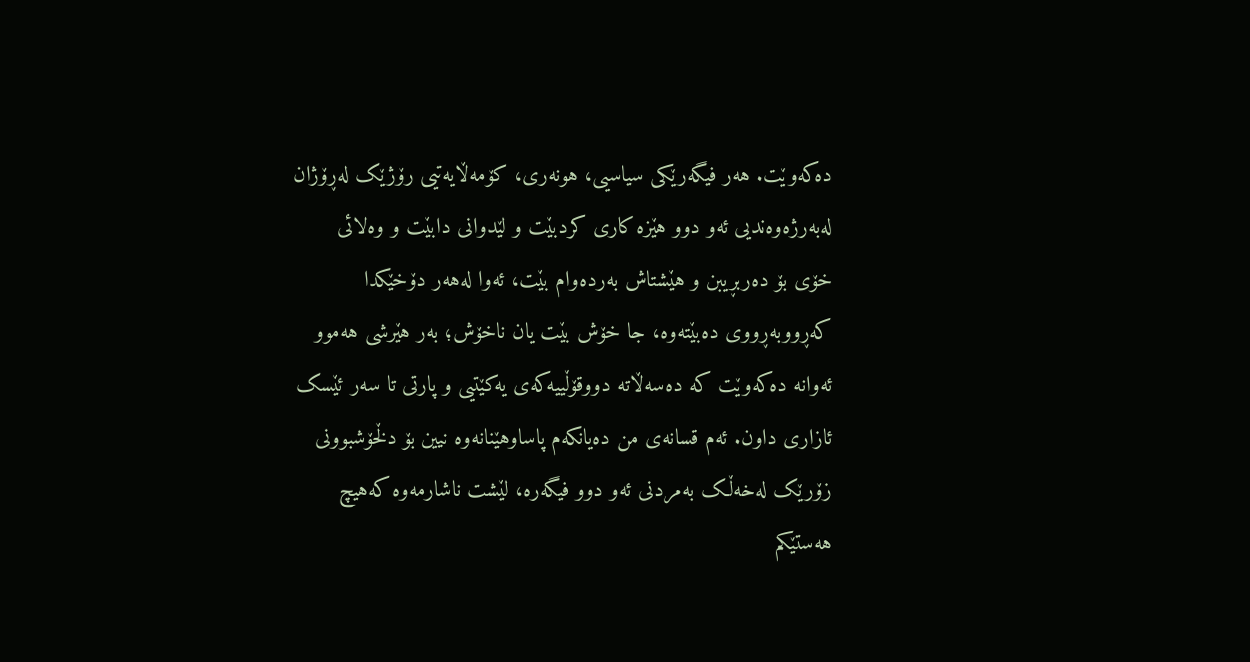ده‌که‌وێت. هه‌ر فیگه‌رێکى سیاسیی، هونه‌ری، کۆمه‌ڵایه‌تیى رۆژێک له‌ڕۆژان له‌به‌رژه‌وه‌ندیى ئه‌و دوو هێزه‌ کارى کردبێت و لێدوانى دابێت و وه‌لائى خۆى بۆ ده‌ربڕیبن و هێشتاش به‌رده‌وام بێت، ئه‌وا له‌هه‌ر دۆخێکدا که‌ڕووبه‌ڕووى ده‌بێته‌وه‌، جا خۆش بێت یان ناخۆش؛ به‌ر هێرشى هه‌موو ئه‌وانه‌ ده‌که‌وێت که‌ ده‌سه‌ڵاته‌ دووقۆڵییه‌که‌ى یه‌کێتیى و پارتى تا سه‌ر ئێسک ئازارى داون. ئه‌م قسانه‌ى من ده‌یانکه‌م پاساوهێنانه‌وه‌ نیین بۆ دڵخۆشبوونى زۆرێک له‌خه‌ڵک به‌مردنى ئه‌و دوو فیگه‌ره‌، لێشت ناشارمه‌وه‌ که‌هیچ هه‌ستێکم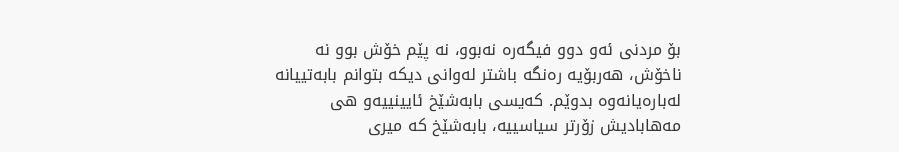بۆ مردنى ئه‌و دوو فیگه‌ره‌ نه‌بوو، نه‌ پێم خۆش بوو نه‌ ناخۆش، هه‌ربۆیه‌ ره‌نگه‌ باشتر له‌وانى دیکه‌ بتوانم بابه‌تییانه‌ له‌باره‌یانه‌وه‌ بدوێم. که‌یسى بابه‌شێخ ئایینییه‌و هى مه‌هابادیش زۆرتر سیاسییه‌، بابه‌شێخ که‌ میرى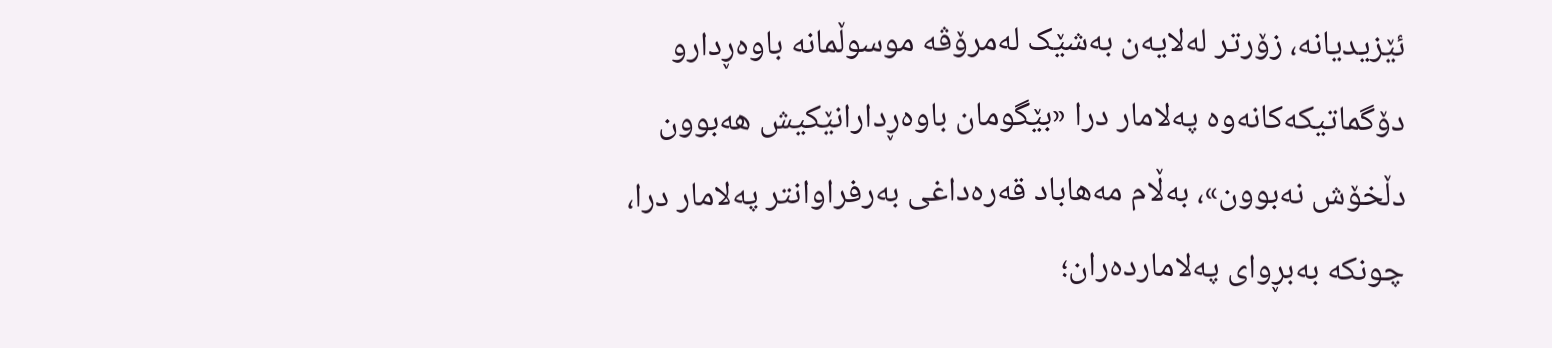ئێزیدیانه‌، زۆرتر له‌لایه‌ن به‌شێک له‌مرۆڤه‌ موسوڵمانه‌ باوه‌ڕدارو دۆگماتیکه‌کانه‌وه‌ په‌لامار درا «بێگومان باوه‌ڕدارانێکیش هه‌بوون دڵخۆش نه‌بوون»، به‌ڵام مه‌هاباد قه‌ره‌داغى به‌رفراوانتر په‌لامار درا، چونکه‌ به‌بڕواى په‌لامارده‌ران؛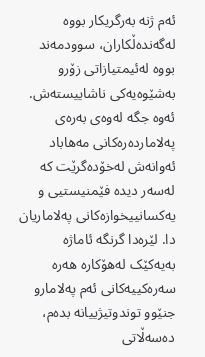ئه‌م ژنه‌ به‌رگریکار بووه‌ له‌گه‌نده‌ڵکاران، سوودمه‌ند بووه‌ له‌ئیمتیازاتى زۆرو به‌شێوه‌یه‌کى ناشاییسته‌ش. ئه‌وه‌ جگه‌ له‌وه‌ى به‌ره‌ى په‌لامارده‌ره‌کانى مه‌هاباد ئه‌وانه‌ش له‌خۆده‌گرێت که‌ له‌سه‌ر دیده‌ فێمنیستیى و یه‌کسانییخوازه‌کانى په‌لاماریان دا. لێره‌دا گرنگه‌ ئاماژه‌ به‌یه‌کێک له‌هۆکاره‌ هه‌ره‌ سه‌ره‌کییه‌کانى ئه‌م په‌لامارو جنێوو توندوتیژییانه‌ بده‌م، ده‌سه‌ڵاتى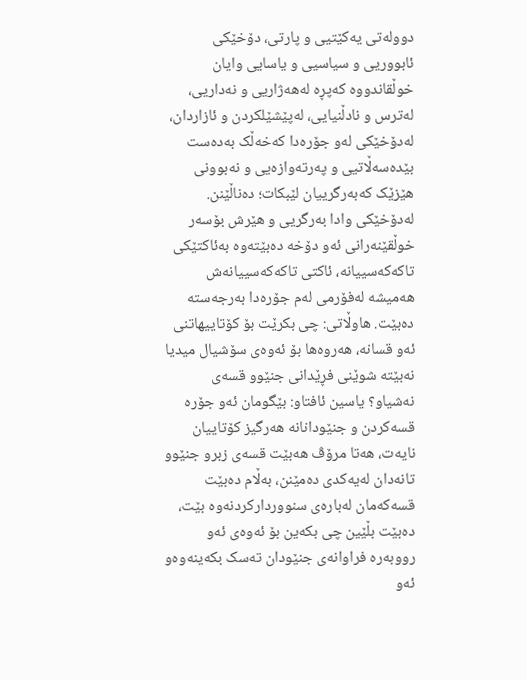دووله‌تى یه‌کێتیى و پارتی، دۆخێکى ئابووریى و سیاسیى و یاسایى وایان خوڵقاندووه‌ که‌پڕه‌ له‌هه‌ژاریى و نه‌داریی، له‌ترس و نادڵنیایی، له‌پێشێلکردن و ئازاردان، له‌دۆخێکى له‌و جۆره‌دا که‌خه‌ڵک به‌ده‌ست بێده‌سه‌ڵاتیى و په‌رته‌وازه‌یى و نه‌بوونى هێزێک که‌به‌رگرییان لێبکات؛ ده‌ناڵێنن. له‌دۆخێکى وادا به‌رگریى و هێرش بۆسه‌ر خوڵقێنه‌رانى ئه‌و دۆخه‌ ده‌بێته‌وه‌ به‌ئاکتێکى تاکه‌که‌سییانه‌، ئاکتى تاکه‌که‌سییانه‌ش هه‌میشه‌ له‌فۆرمى له‌م جۆره‌دا به‌رجه‌سته‌ ده‌بێت. هاوڵاتى: چى بکرێت بۆ کۆتاییهاتنى ئه‌و قسانه‌، هه‌روه‌ها بۆ ئه‌وه‌ى سۆشیال میدیا نه‌بێته‌ شوێنى فڕێدانى جنێوو قسه‌ى نه‌شیاو؟ یاسین ئافتاو: بێگومان ئه‌و جۆره‌ قسه‌کردن و جنێودانانه‌ هه‌رگیز کۆتاییان نایه‌ت، هه‌تا مرۆڤ هه‌بێت قسه‌ى زبرو جنێوو تانه‌دان له‌یه‌کدى ده‌مێنن، به‌ڵام ده‌بێت قسه‌که‌مان له‌باره‌ى سنووردارکردنه‌وه‌ بێت، ده‌بێت بڵێین چى بکه‌ین بۆ ئه‌وه‌ى ئه‌و رووبه‌ره‌ فراوانه‌ى جنێودان ته‌سک بکه‌ینه‌وه‌و ئه‌و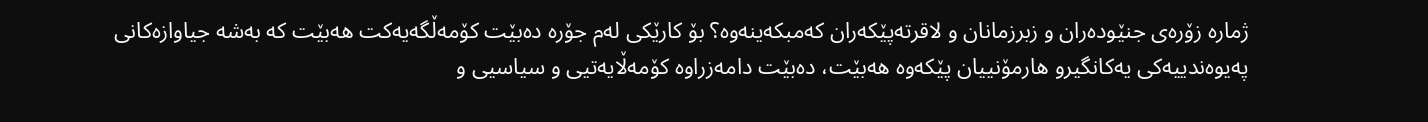ژماره‌ زۆره‌ى جنێوده‌ران و زبرزمانان و لاقرته‌پێکه‌ران که‌مبکه‌ینه‌وه‌؟ بۆ کارێکى له‌م جۆره‌ ده‌بێت کۆمه‌ڵگه‌یه‌کت هه‌بێت که‌ به‌شه‌ جیاوازه‌کانى په‌یوه‌ندییه‌کى یه‌کانگیرو هارمۆنییان پێکه‌وە هه‌بێت، ده‌بێت دامه‌زراوه‌ کۆمه‌ڵایه‌تیى و سیاسیى و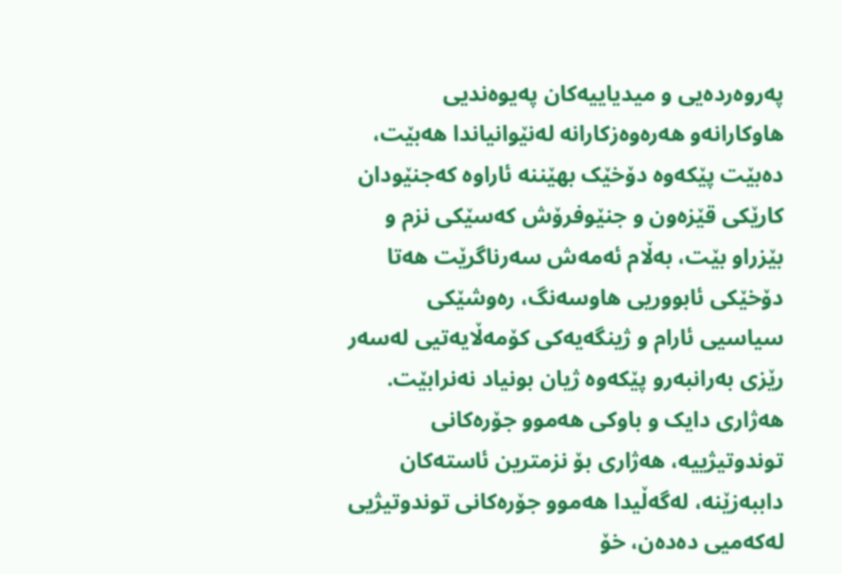په‌روه‌رده‌یى و میدیاییه‌کان په‌یوه‌ندیى هاوکارانه‌و هه‌ره‌وه‌زکارانه‌ له‌نێوانیاندا هه‌بێت، ده‌بێت پێکه‌وه‌ دۆخێک بهێننه‌ ئاراوه‌ که‌جنێودان کارێکى قێزه‌ون و جنێوفرۆش که‌سێکى نزم و بێزراو بێت، به‌ڵام ئه‌مه‌ش سه‌رناگرێت هه‌تا دۆخێکى ئابووریى هاوسه‌نگ، ره‌وشێکى سیاسیى ئارام و ژینگه‌یه‌کى کۆمه‌ڵایه‌تیى له‌سه‌ر رێزى به‌رانبه‌رو پێکه‌وه‌ ژیان بونیاد نه‌نرابێت. هه‌ژارى دایک و باوکى هه‌موو جۆره‌کانى توندوتیژییه‌، هه‌ژارى بۆ نزمترین ئاسته‌کان داببه‌زێنه‌، له‌گه‌ڵیدا هه‌موو جۆره‌کانى توندوتیژیى له‌که‌میى ده‌ده‌ن، خۆ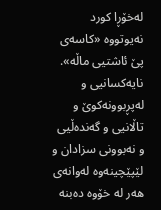له‌خۆڕا کورد نه‌یوتووە «کاسه‌ى پێ‌ ئاشتیى ماڵه». نایه‌کسانیى و له‌پڕبوونه‌کوێ‌ و تاڵانیى و گه‌نده‌ڵیى و نه‌بوونى سزادان و لێپێچینه‌وه‌ له‌وانه‌ى هه‌ر له‌ خۆوه‌ ده‌بنه‌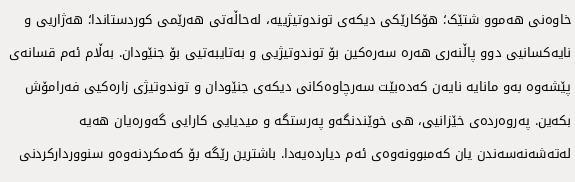خاوه‌نى هه‌موو شتێک؛ هۆکارێکى دیکه‌ى توندوتیژییه‌، له‌حاڵه‌تى هه‌رێمى کوردستاندا؛ هه‌ژاریى و نایه‌کسانیى دوو پاڵنه‌رى هه‌ره‌ سه‌ره‌کین بۆ توندوتیژیى و به‌تایبه‌تیى بۆ جنێودان. به‌ڵام ئه‌م قسانه‌ى پێشه‌وه‌ به‌و مانایه‌ نایه‌ن که‌ده‌بێت سه‌رچاوه‌کانى دیکه‌ى جنێودان و توندوتیژى زاره‌کیى فه‌رامۆش بکه‌ین. په‌روه‌رده‌ى خێزانیی، هى خوێندنگه‌و په‌رستگه‌ و میدیایى کارایى گه‌وره‌یان هه‌یه‌ له‌ته‌شه‌نه‌سه‌ندن یان که‌مبوونه‌وه‌ى ئه‌م دیارده‌یه‌دا. باشترین رێگه‌ بۆ که‌مکردنه‌وه‌و سنووردارکردنى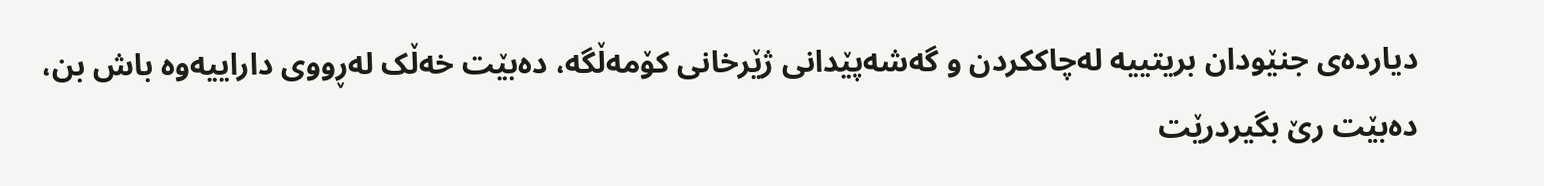دیارده‌ى جنێودان بریتییه‌ له‌چاککردن و گه‌شه‌پێدانى ژێرخانى کۆمه‌ڵگه‌، ده‌بێت خه‌ڵک له‌ڕووى داراییه‌وه‌ باش بن، ده‌بێت رێ بگیردرێت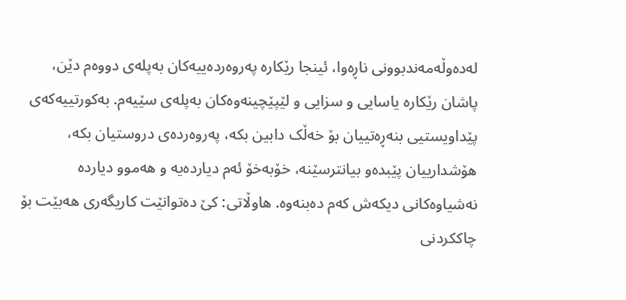له‌ده‌وڵه‌مه‌ندبوونى ناڕه‌وا، ئینجا رێکاره‌ په‌روه‌رده‌ییه‌کان به‌پله‌ى دووه‌م دێن، پاشان رێکاره‌ یاسایى و سزایى و لێپێچینه‌وه‌کان به‌پله‌ى سێیه‌م. به‌کورتییه‌که‌ى پێداویستیی بنه‌ڕه‌تییان بۆ خه‌ڵک دابین بکه‌، په‌روه‌رده‌ى دروستیان بکه‌، هۆشدارییان پێبده‌و بیانترسێنه‌، خۆبه‌خۆ ئه‌م دیارده‌یه‌ و هه‌موو دیارده‌ نه‌شیاوه‌کانى دیکه‌ش که‌م ده‌بنه‌وه‌. هاوڵاتى: کێ ده‌توانێت کاریگه‌رى هه‌بێت بۆ چاککردنى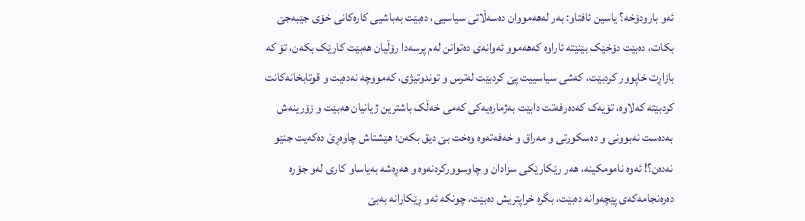ئه‌و بارودۆخه‌؟ یاسین ئافتاو: به‌ر له‌هه‌مووان ده‌سه‌ڵاتى سیاسیی، ده‌بێت به‌باشیى کاره‌کانى خۆى جێبه‌جێ بکات، ده‌بێت دۆخێک بێنێته‌ ئاراوه‌ که‌هه‌موو ئه‌وانه‌ى ده‌توانن له‌م پرسه‌دا رۆڵیان هه‌بێت کارێک بکه‌ن، تۆ که‌ بازاڕت خاپوور کردبێت، که‌شى سیاسییت پێ‌ کردبێت له‌ترس و توندوتیژی، که‌مووچه‌ نه‌ده‌یت و قوتابخانه‌کانت کردبێته‌ که‌لاوه‌، تۆیه‌ک که‌ده‌رفه‌تت دابێت به‌ژماره‌یه‌کى که‌مى خه‌ڵک باشترین ژیانیان هه‌بێت و زۆرینه‌ش به‌ده‌ست نه‌بوونى و ده‌سکورتی و مه‌راق و خه‌فه‌ته‌وه‌ وه‌خت بێ دیق بکه‌ن؛ هێشتاش چاوه‌ڕێ ده‌که‌یت جنێو نه‌ده‌ن؟! ئه‌وه‌ نامومکینه‌، هه‌ر رێکارێکى سزادان و چاوسوورکردنه‌وه‌ و هه‌ڕه‌شه‌ به‌یاساو کارى له‌و جۆره‌ ده‌ره‌نجامه‌که‌ى پێچه‌وانه‌ ده‌بێت، بگره‌ خراپتریش ده‌بێت، چونکه‌ ئه‌و ڕێکارانه‌ به‌بێ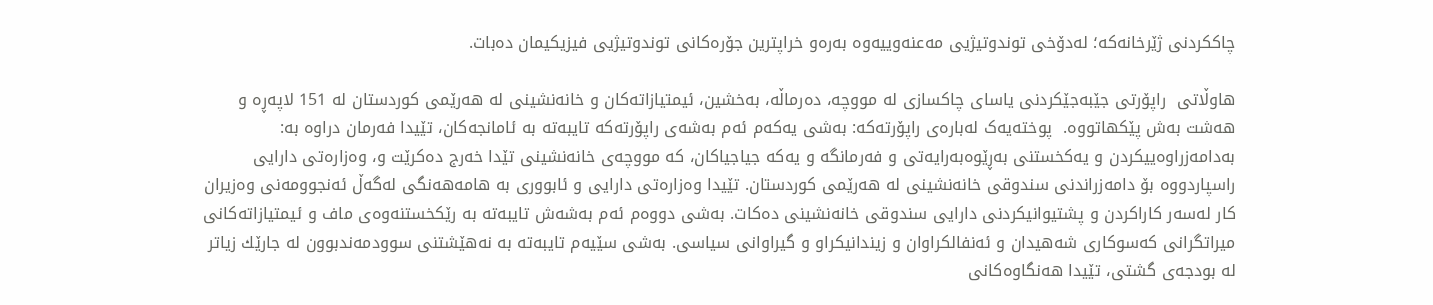چاککردنى ژێرخانه‌که‌؛ له‌دۆخى توندوتیژیى مه‌عنه‌وییه‌وه‌ به‌ره‌و خراپترین جۆره‌کانى توندوتیژیى فیزیکیمان ده‌بات.

ھاوڵاتی  راپۆرتی جێبەجێکردنی یاسای چاکسازی لە مووچە، دەرماڵە، بەخشین، ئیمتیازاتەکان و خانەنشینی لە هەرێمی کوردستان لە 151 لاپەڕە و هەشت بەش پێکھاتووە.  پوختەیەک لەبارەی راپۆرتەکە: به‌شی یه‌كه‌م ئەم بەشەی راپۆرته‌كه‌ تایبه‌ته‌ به‌ ئامانجه‌كان، تێیدا فه‌رمان دراوه‌ به‌: به‌دامه‌زراوه‌ییكردن و يه‌كخستنى به‌ڕێوه‌به‌رايه‌تى و فه‌رمانگه و يه‌كه جياجياكان، كه مووچه‌ى خانه‌نشينى تێدا خه‌رج ده‌كرێت و، وەزاره‌تى دارايى راسپاردووه بۆ دامه‌زراندنی سندوقی خانه‌نشینی له‌ هه‌رێمی كوردستان. تێیدا وه‌زاره‌تی دارایی و ئابووری به‌ هامه‌هه‌نگی له‌گه‌ڵ ئه‌نجوومه‌نی وه‌زیران كار له‌سه‌ر كاراكردن و پشتیوانیكردنی دارایی سندوقی خانه‌نشینی ده‌كات. بەشی دووەم ئەم بەشەش تایبه‌ته‌ به‌ رێكخستنەوەی ماف و ئیمتیازاتەكانی میراتگرانی كەسوكاری شەهیدان و ئەنفالكراوان و زیندانیكراو و گیراوانی سیاسی. به‌شی سێیه‌م تایبه‌ته‌ به‌ نەهێشتنی سوودمەندبوون لە جارێك زیاتر لە بودجەی گشتی، تێیدا هه‌نگاوه‌كانی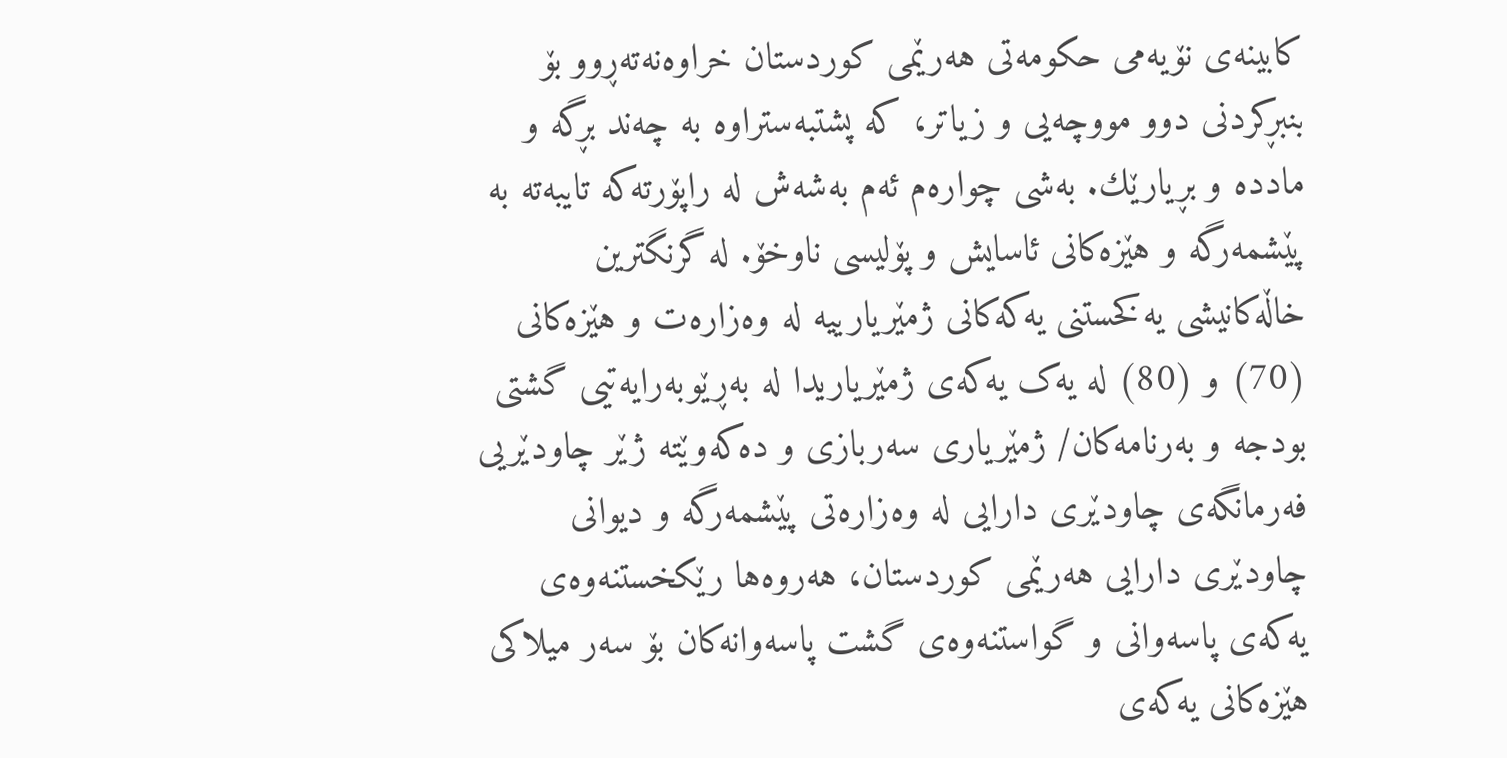كابینه‌ی نۆیه‌می حكومه‌تی هه‌رێمی كوردستان خراوه‌نه‌ته‌ڕوو بۆ بنبڕكردنی دوو مووچه‌یی و زیاتر، كه‌ پشتبه‌ستراوه‌ به‌ چه‌ند بڕگه‌ و مادده ‌و بڕیارێك. بەشی چواره‌م ئەم بەشەش لە راپۆرته‌كه‌ تایبه‌ته‌ بە پێشمەرگە و هێزەكانی ئاسایش و پۆلیسی ناوخۆ. له‌ گرنگترین خاڵه‌كانیشی یەکخستنی یەکەکانی ژمێریارییه‌ لە وەزارەت و هێزەکانی (70) و (80) لە یەک یەکەی ژمێریاریدا لە بەڕێوبەرایەتیی گشتی بودجە و بەرنامەکان/ ژمێریاری سەربازی و دەکەوێتە ژێر چاودێریی فەرمانگەی چاودێری دارایی لە وەزارەتی پێشمەرگە و دیوانی چاودێری دارایی هەرێمی کوردستان، هه‌روەها رێكخستنه‌وه‌ی یه‌كه‌ی پاسه‌وانی و گواستنەوەی گشت پاسەوانەكان بۆ سەر میلاكی هێزەكانی یەكەی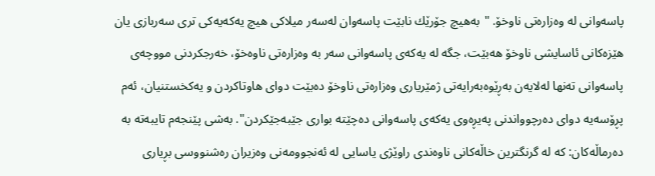پاسەوانی لە وەزارەتی ناوخۆ. "بەهیچ جۆرێك نابێت پاسەوان لەسەر میلاكی هیچ یەكەیەكی تری سەربازی یان هێزەكانی ئاسایشی ناوخۆ هەبێت، جگە لە یەكەی پاسەوانی سەر بە وەزارەتی ناوەخۆ، خەرجكردنی مووچەی پاسەوانی تەنها لەلایەن بەڕێوەبەرایەتی ژمێریاری وەزارەتی ناوخۆ دەبێت دوای هاوتاكردن و یەكخستنیان، ئەم پڕۆسەیە دوای دەرچوواندنی پەیڕەوی یەکەی پاسەوانی دەچێتە بواری جێبەجێکردن". به‌شی پێنجه‌م تایبه‌ته‌ به‌ ده‌رماڵه‌كان: كه‌ له‌ گرنگترین خاڵه‌كانی ناوەندی راوێژی یاسایی لە ئەنجوومەنی وەزیران رەشنووسی بڕیاری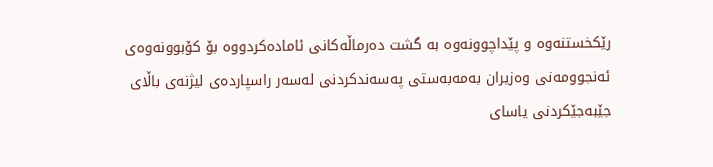رێکخستنەوە و پێداچوونەوە بە گشت دەرماڵەکانی ئامادەکردووە بۆ کۆبوونەوەی ئەنجوومەنی وەزیران بەمەبەستی پەسەندکردنی لەسەر راسپاردەی لیژنەی باڵای جێبەجێکردنی یاسای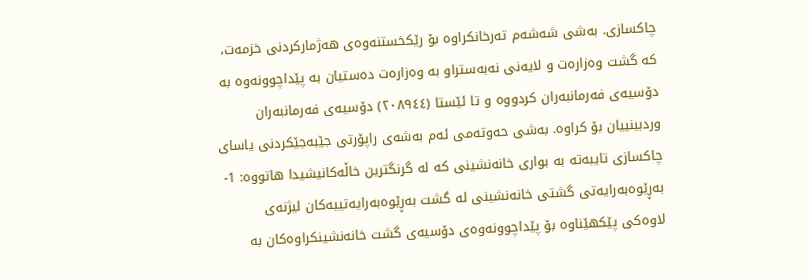چاکسازی. به‌شی شه‌شه‌م ته‌رخانكراوه‌ بۆ رێكخستنەوەی هەژماركردنی خزمەت، كه‌ گشت وەزارەت و لایەنی نەبەستراو بە وەزارەت دەستیان بە پێداچوونەوە بە دۆسیەی فەرمانبەران کردووە و تا ئێستا (٢٠٨٩٤٤) دۆسیەی فەرمانبەران وردبینییان بۆ کراوە. به‌شی حه‌وته‌می ئەم بەشەی راپۆرتی جێبه‌جێكردنی یاسای چاكسازی تایبه‌ته‌ به‌ بواری خانه‌نشینی كه‌ له‌ گرنگترین خاڵه‌كانیشیدا هاتووە: 1- بەڕێوەبەرایەتی گشتی خانەنشینی لە گشت بەڕێوەبەرایەتییەکان لیژنەی لاوەکی پێکهێناوە بۆ پێداچوونەوەی دۆسیەی گشت خانەنشینکراوەکان بە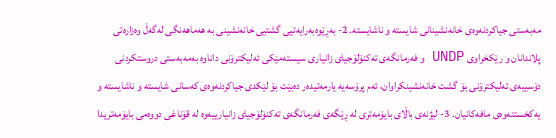مەبەستی جیاکردنەوەی خانەنشینانی شایستە و ناشایستە. 2- بەڕێوەبەرایەتیی گشتیی خانەنشینی بە هەماهەنگی لەگەڵ وەزارەتی پلاندانان و رێکخراوی UNDP و فەرمانگەی تەکنۆلۆجیای زانیاری سیستەمێکی ئەلیکترۆنی داناوە بەمەبەستی دروستکردنی دۆسییەی ئەلیکترۆنی بۆ گشت خانەنشینکراوان، ئەم پرۆسەیە یارمەتیدەر دەبێت بۆ لێکدی جیاکردنەوەی کەسانی شایستە و ناشایستە و یەکخستنەوەی مافەکانیان. 3- لیژنەی باڵای بایۆمەتری لە ڕێگەی فەرمانگەی تەکنۆلۆجیای زانیارییەوە لە قۆناغی دووەمی بایۆمەتریدا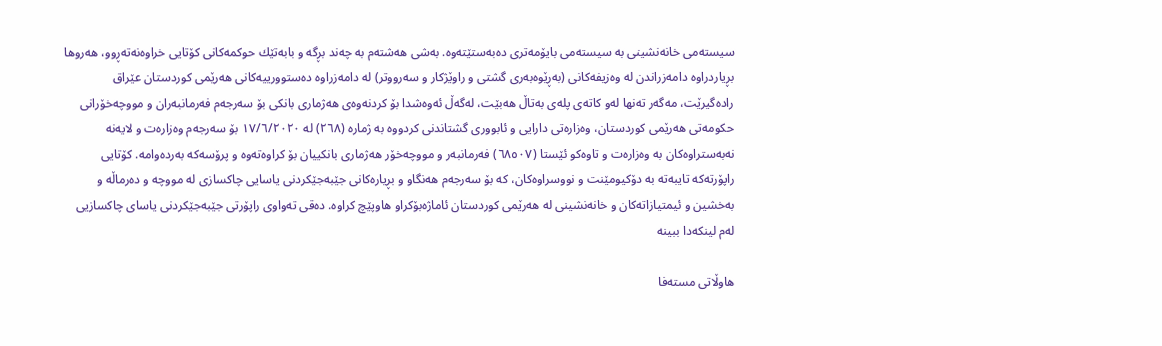سیستەمی خانەنشینی بە سیستەمی بایۆمەتری دەبەستێتەوە. به‌شی هه‌شته‌م به‌ چه‌ند بڕگه ‌و بابه‌تێك حوكمه‌كانی كۆتایی خراوه‌نه‌ته‌ڕوو، هه‌روها بڕیاردراوه‌ دامەزراندن لە وەزیفەكانی (بەڕێوەبەری گشتی و راوێژكار و سەرووتر) لە دامەزراوە دەستوورییەكانی هەرێمی كوردستان عێراق رادەگیرێت، مەگەر تەنها لەو كاتەی پلەی بەتاڵ هەبێت، له‌گه‌ڵ ئه‌وه‌شدا بۆ کردنەوەی هەژماری بانکی بۆ سەرجەم فەرمانبەران و مووچەخۆرانی حکومەتی هەرێمی کوردستان، وەزارەتی دارایی و ئابووری گشتاندنی کردووە بە ژمارە (٢٦٨) لە ١٧/٦/٢٠٢٠ بۆ سەرجەم وەزارەت و لایەنە نەبەستراوەکان بە وەزارەت و تاوەکو ئێستا (٦٨٥٠٧) فەرمانبەر و مووچەخۆر هەژماری بانکییان بۆ کراوەتەوە و پرۆسەکە بەردەوامە. كۆتایی راپۆرته‌كه‌ تایبه‌ته‌ به‌ دۆكیومێنت و نووسراوه‌كان، كه‌ بۆ سه‌رجه‌م هه‌نگاو و بڕیاره‌كانی جێبەجێکردنی یاسایی چاکسازی لە مووچە و دەرماڵە و بەخشین و ئیمتیازاتەکان و خانەنشینی لە هەرێمی کوردستان ئاماژه‌بۆكراو هاوپێچ كراوه‌. دەقی تەواوی راپۆرتی جێبەجێکردنی یاسای چاکسازیی لەم لینکەدا ببینە

ھاوڵاتی مستەفا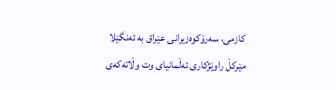كازمی، سەرۆكوەزیرانی عێراق بە ئەنگێلا مێرکڵ راوێژکاری ئەڵمانیای وت وڵاتەكەی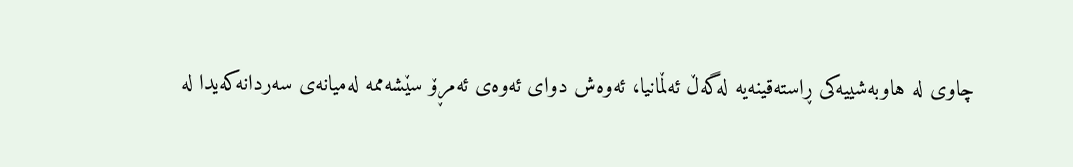چاوی لە هاوبەشییەكی ڕاستەقینەیە لەگەڵ ئەڵمانیا، ئەوەش دوای ئەوەی ئەمڕۆ سێشەممە لەمیانەی سەردانەكەیدا لە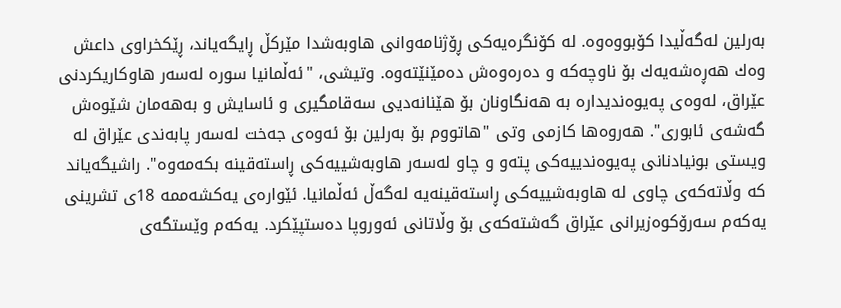بەرلین لەگەڵیدا كۆبووەوە. لە كۆنگرەیەكی ڕۆژنامەوانی ھاوبەشدا مێركڵ ڕایگەیاند، ڕێكخراوی داعش وەك هەڕەشەیەك بۆ ناوچەكە و دەرەوەش دەمێنێتەوە. وتیشی، "ئەڵمانیا سورە لەسەر هاوكاریكردنی عێراق، لەوەی پەیوەندیدارە بە هەنگاونان بۆ هێنانەدیی سەقامگیری و ئاسایش و بەهەمان شێوەش گەشەی ئابوری". ھەروەھا كازمی وتی "هاتووم بۆ بەرلین بۆ ئەوەی جەخت لەسەر پابەندی عێراق لە ویستی بونیادنانی پەیوەندییەكی پتەو و چاو لەسەر هاوبەشییەكی ڕاستەقینە بكەمەوە". راشیگەیاند کە وڵاتەكەی چاوی لە هاوبەشییەكی ڕاستەقینەیە لەگەڵ ئەڵمانیا. ئێوارەی یەكشەممە 18ی تشرینی یەکەم سەرۆکوەزیرانی عێراق گەشتەكەی بۆ وڵاتانی ئەوروپا دەستپێكرد. یەكەم وێستگەی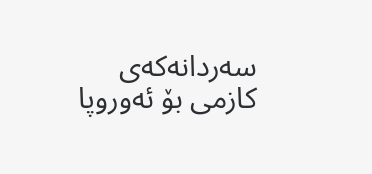سەردانەكەی كازمی بۆ ئەوروپا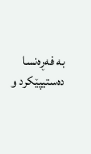بە فەڕەنسا دەستیپێكرد و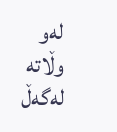لەو وڵاتە لەگەڵ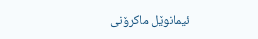ئیمانوێل ماكرۆنی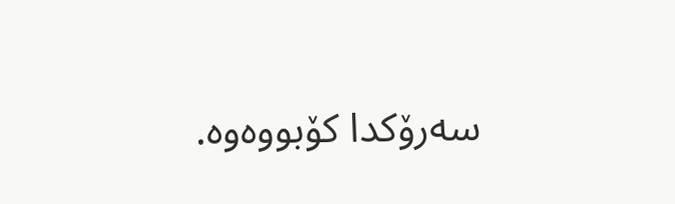سەرۆكدا كۆبووەوە.